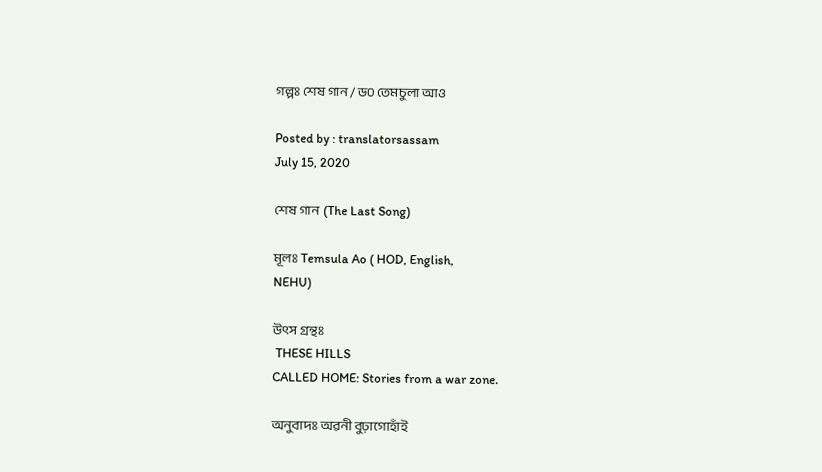গল্পঃ শেষ গান / ড০ তেমচুলা আও

Posted by : translatorsassam
July 15, 2020

শেষ গান  (The Last Song)

মূলঃ Temsula Ao ( HOD, English,
NEHU)

উৎস গ্ৰন্থঃ
 THESE HILLS
CALLED HOME: Stories from a war zone.

অনুবাদঃ অৱনী বুঢ়াগোহাঁই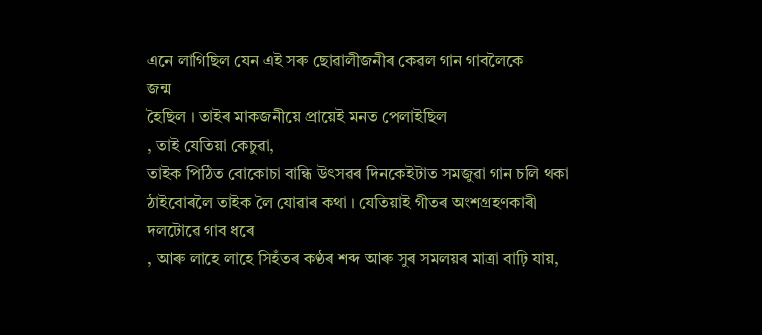এনে লাগিছিল যেন এই সৰু ছোৱালীজনীৰ কেৱল গান গাবলৈকে
জন্ম
হৈছিল । তাইৰ মাকজনীয়ে প্ৰায়েই মনত পেলাইছিল
, তাই যেতিয়া কেচুৱা,
তাইক পিঠিত বোকোচা বান্ধি উৎসৱৰ দিনকেইটাত সমজুৱা গান চলি থকা
ঠাইবোৰলৈ তাইক লৈ যোৱাৰ কথা । যেতিয়াই গীতৰ অংশগ্ৰহণকাৰী দলটোৱে গাব ধৰে
, আৰু লাহে লাহে সিহঁতৰ কণ্ঠৰ শব্দ আৰু সুৰ সমলয়ৰ মাত্ৰা বাঢ়ি যায়,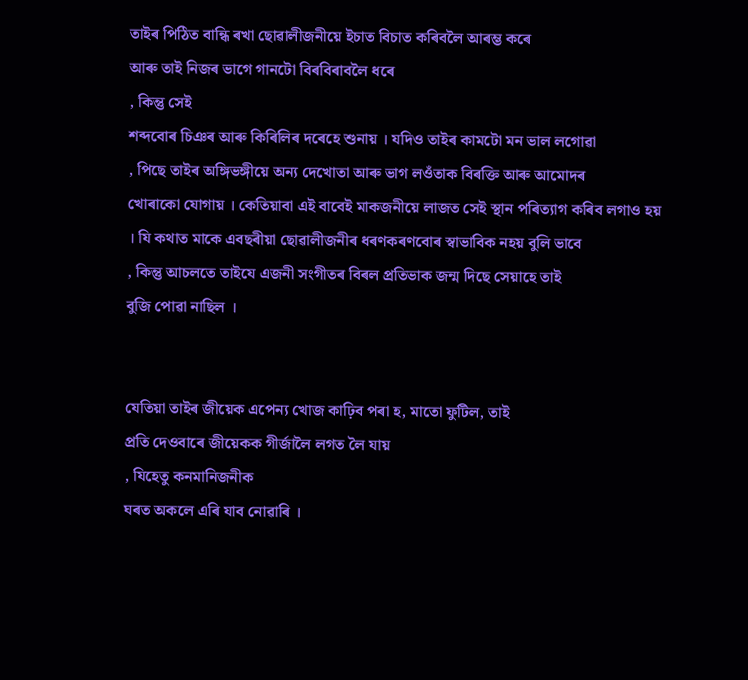তাইৰ পিঠিত বান্ধি ৰখা ছোৱালীজনীয়ে ইচাত বিচাত কৰিবলৈ আৰম্ভ কৰে
আৰু তাই নিজৰ ভাগে গানটো বিৰবিৰাবলৈ ধৰে
, কিন্তু সেই
শব্দবোৰ চিঞৰ আৰু কিৰিলিৰ দৰেহে শুনায় । যদিও তাইৰ কামটো মন ভাল লগোৱা
, পিছে তাইৰ অঙ্গিভঙ্গীয়ে অন্য দেখোতা আৰু ভাগ লওঁতাক বিৰক্তি আৰু আমোদৰ
খোৰাকো যোগায় । কেতিয়াবা এই বাবেই মাকজনীয়ে লাজত সেই স্থান পৰিত্যাগ কৰিব লগাও হয়
। যি কথাত মাকে এবছৰীয়া ছোৱালীজনীৰ ধৰণকৰণবোৰ স্বাভাবিক নহয় বুলি ভাবে
, কিন্তু আচলতে তাইযে এজনী সংগীতৰ বিৰল প্ৰতিভাক জন্ম দিছে সেয়াহে তাই
বুজি পোৱা নাছিল ।


যেতিয়া তাইৰ জীয়েক এপেন্য খোজ কাঢ়িব পৰা হ, মাতো ফুটিল, তাই
প্ৰতি দেওবাৰে জীয়েকক গীৰ্জালৈ লগত লৈ যায়
, যিহেতু কনমানিজনীক
ঘৰত অকলে এৰি যাব নোৱাৰি ।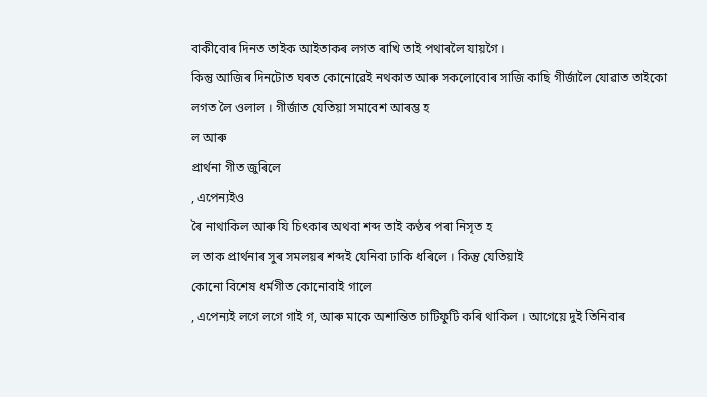বাকীবোৰ দিনত তাইক আইতাকৰ লগত ৰাখি তাই পথাৰলৈ যায়গৈ ।
কিন্তু আজিৰ দিনটোত ঘৰত কোনোৱেই নথকাত আৰু সকলোবোৰ সাজি কাছি গীৰ্জালৈ যোৱাত তাইকো
লগত লৈ ওলাল । গীৰ্জাত যেতিয়া সমাবেশ আৰম্ভ হ
ল আৰু
প্ৰাৰ্থনা গীত জুৰিলে
, এপেন্যইও
ৰৈ নাথাকিল আৰু যি চিৎকাৰ অথবা শব্দ তাই কণ্ঠৰ পৰা নিসৃত হ
ল তাক প্ৰাৰ্থনাৰ সুৰ সমলয়ৰ শব্দই যেনিবা ঢাকি ধৰিলে । কিন্তু যেতিয়াই
কোনো বিশেষ ধৰ্মগীত কোনোবাই গালে
, এপেন্যই লগে লগে গাই গ, আৰু মাকে অশান্তিত চাটিফুটি কৰি থাকিল । আগেয়ে দুই তিনিবাৰ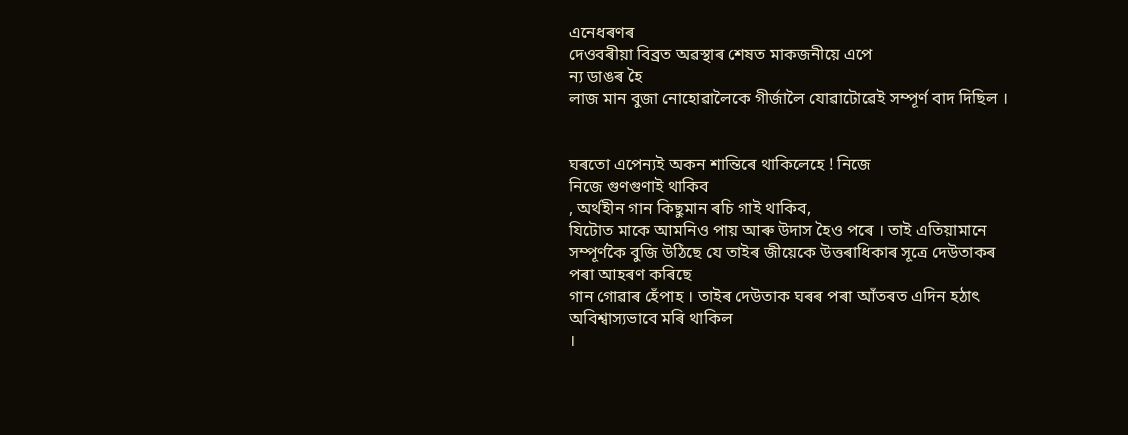এনেধৰণৰ
দেওবৰীয়া বিব্ৰত অৱস্থাৰ শেষত মাকজনীয়ে এপে
ন্য ডাঙৰ হৈ
লাজ মান বুজা নোহোৱালৈকে গীৰ্জালৈ যোৱাটোৱেই সম্পূৰ্ণ বাদ দিছিল ।


ঘৰতো এপেন্যই অকন শান্তিৰে থাকিলেহে ! নিজে
নিজে গুণগুণাই থাকিব
, অৰ্থহীন গান কিছুমান ৰচি গাই থাকিব,
যিটোত মাকে আমনিও পায় আৰু উদাস হৈও পৰে । তাই এতিয়ামানে
সম্পূৰ্ণকৈ বুজি উঠিছে যে তাইৰ জীয়েকে উত্তৰাধিকাৰ সূত্ৰে দেউতাকৰ পৰা আহৰণ কৰিছে
গান গোৱাৰ হেঁপাহ । তাইৰ দেউতাক ঘৰৰ পৰা আঁতৰত এদিন হঠাৎ অবিশ্বাস্যভাবে মৰি থাকিল
।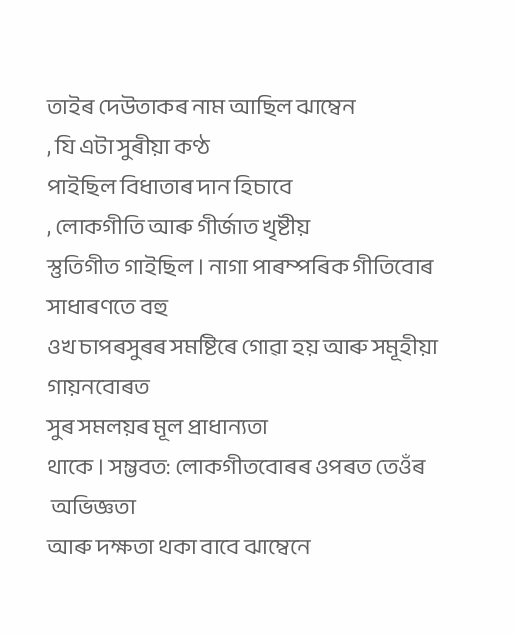তাইৰ দেউতাকৰ নাম আছিল ঝাম্বেন
, যি এটা সুৰীয়া কণ্ঠ
পাইছিল বিধাতাৰ দান হিচাবে
, লোকগীতি আৰু গীৰ্জাত খৃষ্টীয়
স্তুতিগীত গাইছিল । নাগা পাৰম্পৰিক গীতিবোৰ সাধাৰণতে বহু
ওখ চাপৰসুৰৰ সমষ্টিৰে গোৱা হয় আৰু সমূহীয়া
গায়নবোৰত
সুৰ সমলয়ৰ মূল প্ৰাধান্যতা
থাকে । সম্ভবত: লোকগীতবোৰৰ ওপৰত তেওঁৰ
 অভিজ্ঞতা
আৰু দক্ষতা থকা বাবে ঝাম্বেনে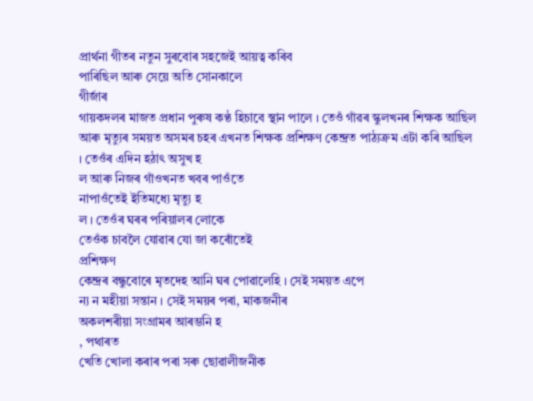প্ৰাৰ্থনা গীতৰ নতুন সুৰবোৰ সহজেই আয়ত্ব কৰিব
পাৰিছিল আৰু সেয়ে অতি সোনকালে
গীৰ্জাৰ
গায়কদলৰ মাজত প্ৰধান পুৰুষ কণ্ঠ হিচাবে স্থান পালে । তেওঁ গাঁৱৰ স্কুলখনৰ শিক্ষক আছিল
আৰু মৃত্যুৰ সময়ত অসমৰ চহৰ এখনত শিক্ষক প্ৰশিক্ষণ কেন্দ্ৰত পাঠ্যক্ৰম এটা কৰি আছিল
। তেওঁৰ এদিন হঠাৎ অসুখ হ
ল আৰু নিজৰ গাঁওখনত খবৰ পাওঁতে
নাপাওঁতেই ইতিমধ্যে মৃত্যু হ
ল । তেওঁৰ ঘৰৰ পৰিয়ালৰ লোকে
তেওঁক চাবলৈ যোৱাৰ যো জা কৰোঁতেই
প্ৰশিক্ষণ
কেন্দ্ৰৰ বন্ধুবোৰে মৃতদেহ আনি ঘৰ পোৱালেহি । সেই সময়ত এপে
ন্য ন মহীয়া সন্তান । সেই সময়ৰ পৰা, মাকজনীৰ
অকলশৰীয়া সংগ্ৰামৰ আৰম্ভনি হ
, পথাৰত
খেতি খোলা কৰাৰ পৰা সৰু ছোৱালীজনীক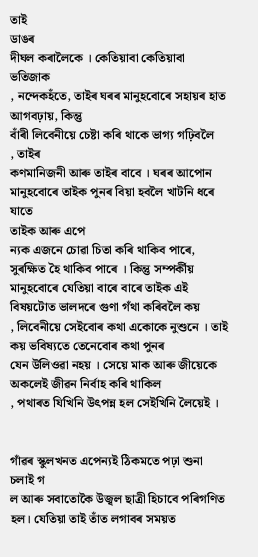তাই
ডাঙৰ
দীঘল কৰালৈকে । কেতিয়াবা কেতিয়াবা ভতিজাক
, নন্দেকহঁতে, তাইৰ ঘৰৰ মানুহবোৰে সহায়ৰ হাত আগবঢ়ায়, কিন্তু
বাঁৰী লিবেনীয়ে চেষ্টা কৰি থাকে ভাগ্য গঢ়িবলৈ
, তাইৰ
কণমানিজনী আৰু তাইৰ বাবে । ঘৰৰ আপোন মানুহবোৰে তাইক পুনৰ বিয়া হবলৈ খাটনি ধৰে যাতে
তাইক আৰু এপে
ন্যক এজনে চোৱা চিতা কৰি থাকিব পাৰে,
সুৰক্ষিত হৈ থাকিব পাৰে । কিন্তু সম্পৰ্কীয়
মানুহবোৰে যেতিয়া বাৰে বাৰে তাইক এই বিষয়টোত ভালদৰে গুণা গঁথা কৰিবলৈ কয়
, লিবেনীয়ে সেইবোৰ কথা একোকে নুশুনে । তাই কয় ভবিষ্যতে তেনেবোৰ কথা পুনৰ
যেন উলিওৱা নহয় । সেয়ে মাক আৰু জীয়েকে অকলেই জীৱন নিৰ্বাহ কৰি থাকিল
, পথাৰত যিখিনি উৎপন্ন হল সেইখিনি লৈয়েই ।


গাঁৱৰ স্কুলখনত এপেন্যই ঠিকমতে পঢ়া শুনা
চলাই গ
ল আৰু সবাতোকৈ উজ্বল ছাত্ৰী হিচাবে পৰিগণিত হল। যেতিয়া তাই তাঁত লগাবৰ সময়ত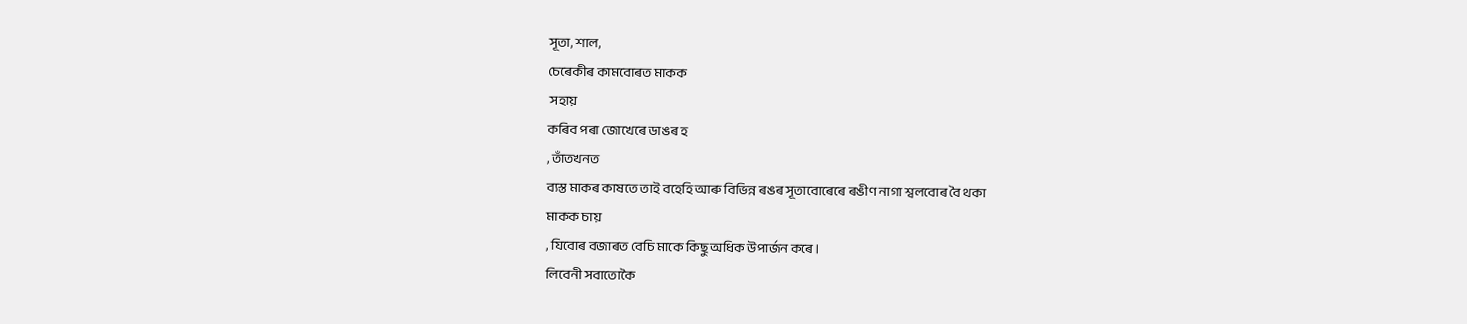সূতা, শাল,
চেৰেকীৰ কামবোৰত মাকক
 সহায়
কৰিব পৰা জোখেৰে ডাঙৰ হ
, তাঁতখনত
ব্যস্ত মাকৰ কাষতে তাই বহেহি আৰু বিভিন্ন ৰঙৰ সূতাবোৰেৰে ৰঙীণ নাগা শ্বলবোৰ বৈ থকা
মাকক চায়
, যিবোৰ বজাৰত বেচি মাকে কিছু অধিক উপাৰ্জন কৰে।
লিবেনী সবাতোকৈ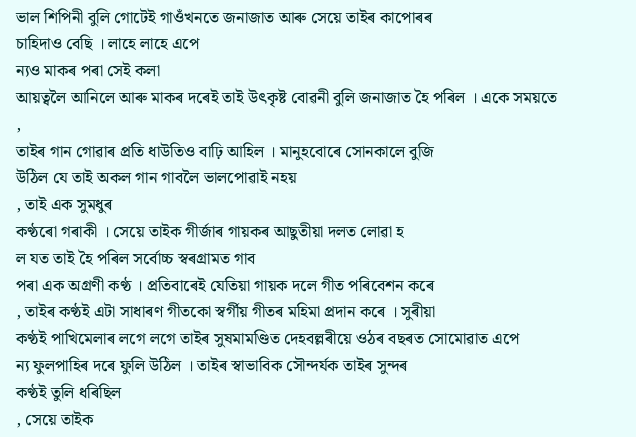ভাল শিপিনী বুলি গোটেই গাওঁখনতে জনাজাত আৰু সেয়ে তাইৰ কাপোৰৰ
চাহিদাও বেছি । লাহে লাহে এপে
ন্যও মাকৰ পৰা সেই কলা
আয়ত্বলৈ আনিলে আৰু মাকৰ দৰেই তাই উৎকৃষ্ট বোৱনী বুলি জনাজাত হৈ পৰিল । একে সময়তে
,
তাইৰ গান গোৱাৰ প্ৰতি ধাউতিও বাঢ়ি আহিল । মানুহবোৰে সোনকালে বুজি
উঠিল যে তাই অকল গান গাবলৈ ভালপোৱাই নহয়
, তাই এক সুমধুৰ
কণ্ঠৰো গৰাকী । সেয়ে তাইক গীৰ্জাৰ গায়কৰ আছুতীয়া দলত লোৱা হ
ল যত তাই হৈ পৰিল সৰ্বোচ্চ স্বৰগ্ৰামত গাব
পৰা এক অগ্ৰণী কণ্ঠ । প্ৰতিবাৰেই যেতিয়া গায়ক দলে গীত পৰিবেশন কৰে
, তাইৰ কণ্ঠই এটা সাধাৰণ গীতকো স্বৰ্গীয় গীতৰ মহিমা প্ৰদান কৰে । সুৰীয়া
কণ্ঠই পাখিমেলাৰ লগে লগে তাইৰ সুষমামণ্ডিত দেহবল্লৰীয়ে ওঠৰ বছৰত সোমোৱাত এপে
ন্য ফুলপাহিৰ দৰে ফুলি উঠিল । তাইৰ স্বাভাবিক সৌন্দৰ্যক তাইৰ সুন্দৰ
কণ্ঠই তুলি ধৰিছিল
, সেয়ে তাইক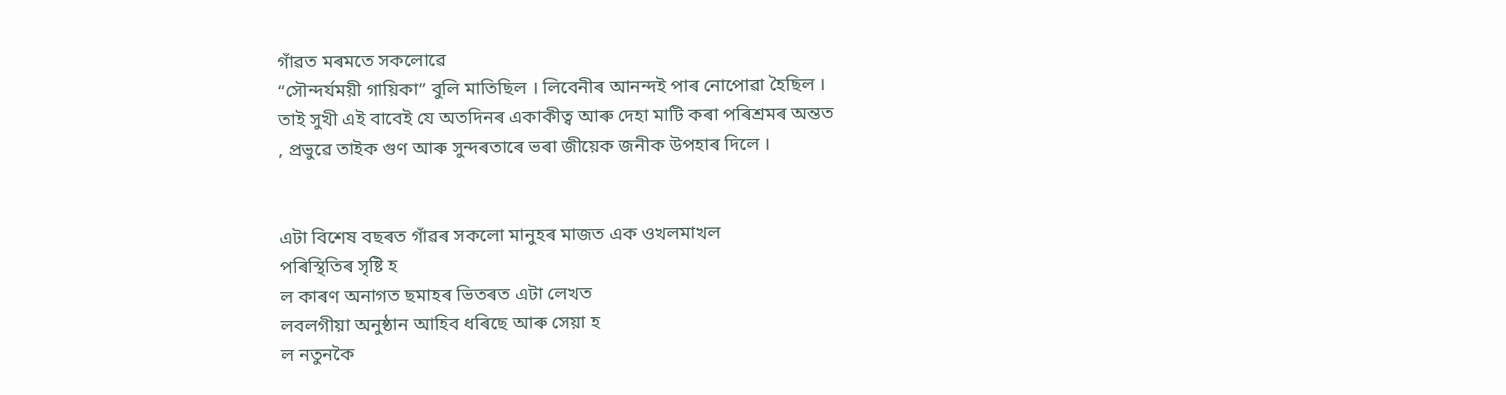গাঁৱত মৰমতে সকলোৱে
“সৌন্দৰ্যময়ী গায়িকা” বুলি মাতিছিল । লিবেনীৰ আনন্দই পাৰ নোপোৱা হৈছিল ।
তাই সুখী এই বাবেই যে অতদিনৰ একাকীত্ব আৰু দেহা মাটি কৰা পৰিশ্ৰমৰ অন্তত
, প্ৰভুৱে তাইক গুণ আৰু সুন্দৰতাৰে ভৰা জীয়েক জনীক উপহাৰ দিলে ।


এটা বিশেষ বছৰত গাঁৱৰ সকলো মানুহৰ মাজত এক ওখলমাখল
পৰিস্থিতিৰ সৃষ্টি হ
ল কাৰণ অনাগত ছমাহৰ ভিতৰত এটা লেখত
লবলগীয়া অনুষ্ঠান আহিব ধৰিছে আৰু সেয়া হ
ল নতুনকৈ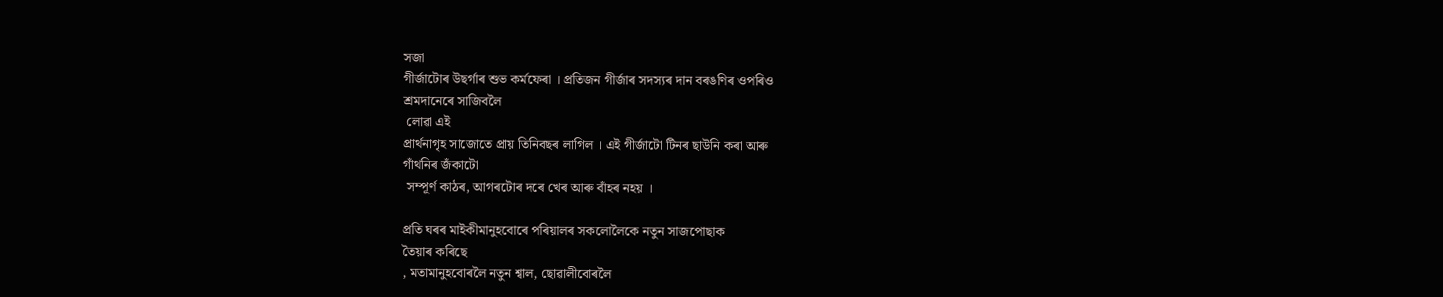সজা
গীৰ্জাটোৰ উছৰ্গাৰ শুভ কৰ্মফেৰা । প্ৰতিজন গীৰ্জাৰ সদস্যৰ দান বৰঙণিৰ ওপৰিও
শ্ৰমদানেৰে সাজিবলৈ
 লোৱা এই
প্ৰাৰ্থনাগৃহ সাজোতে প্ৰায় তিনিবছৰ লাগিল । এই গীৰ্জাটো টিনৰ ছাউনি কৰা আৰু
গাঁথনিৰ জঁকাটো
 সম্পূৰ্ণ কাঠৰ, আগৰটোৰ দৰে খেৰ আৰু বাঁহৰ নহয় ।

প্ৰতি ঘৰৰ মাইকীমানুহবোৰে পৰিয়ালৰ সকলোলৈকে নতুন সাজপোছাক
তৈয়াৰ কৰিছে
, মতামানুহবোৰলৈ নতুন শ্বাল, ছোৱালীবোৰলৈ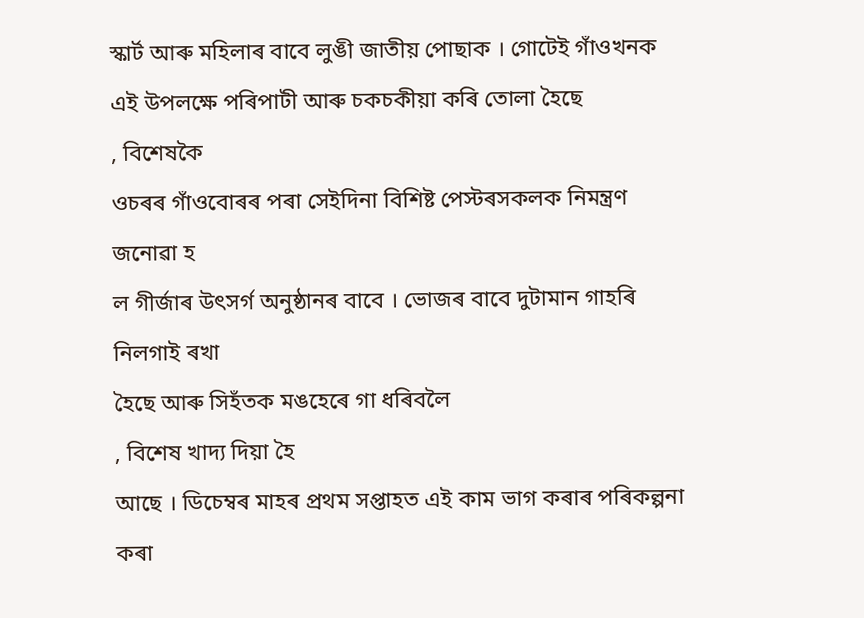স্কাৰ্ট আৰু মহিলাৰ বাবে লুঙী জাতীয় পোছাক । গোটেই গাঁওখনক
এই উপলক্ষে পৰিপাটী আৰু চকচকীয়া কৰি তোলা হৈছে
, বিশেষকৈ
ওচৰৰ গাঁওবোৰৰ পৰা সেইদিনা বিশিষ্ট পেস্টৰসকলক নিমন্ত্ৰণ জনোৱা হ
ল গীৰ্জাৰ উৎসৰ্গ অনুষ্ঠানৰ বাবে । ভোজৰ বাবে দুটামান গাহৰি নিলগাই ৰখা
হৈছে আৰু সিহঁতক মঙহেৰে গা ধৰিবলৈ
, বিশেষ খাদ্য দিয়া হৈ
আছে । ডিচেম্বৰ মাহৰ প্ৰথম সপ্তাহত এই কাম ভাগ কৰাৰ পৰিকল্পনা কৰা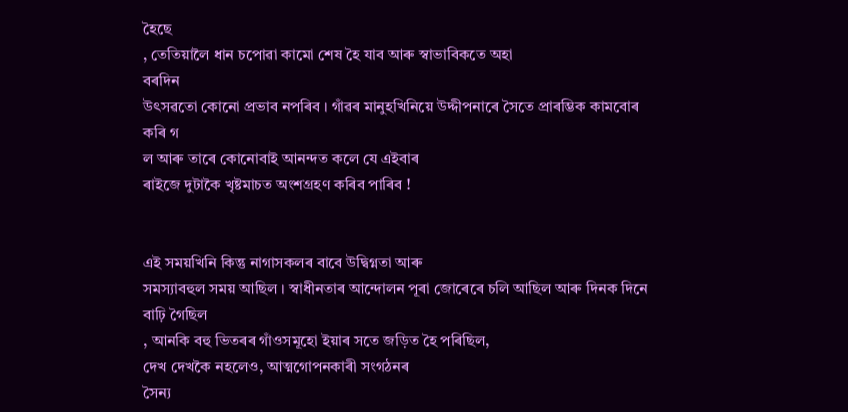হৈছে
, তেতিয়ালৈ ধান চপোৱা কামো শেষ হৈ যাব আৰু স্বাভাবিকতে অহা
বৰদিন
উৎসৱতো কোনো প্ৰভাব নপৰিব । গাঁৱৰ মানুহখিনিয়ে উদ্দীপনাৰে সৈতে প্ৰাৰম্ভিক কামবোৰ
কৰি গ
ল আৰু তাৰে কোনোবাই আনন্দত কলে যে এইবাৰ
ৰাইজে দুটাকৈ খৃষ্টমাচত অংশগ্ৰহণ কৰিব পাৰিব !


এই সময়খিনি কিন্তু নাগাসকলৰ বাবে উদ্বিগ্নতা আৰু
সমস্যাবহুল সময় আছিল । স্বাধীনতাৰ আন্দোলন পূৰা জোৰেৰে চলি আছিল আৰু দিনক দিনে
বাঢ়ি গৈছিল
, আনকি বহু ভিতৰৰ গাঁওসমূহো ইয়াৰ সতে জড়িত হৈ পৰিছিল,
দেখ দেখকৈ নহলেও, আত্মগোপনকাৰী সংগঠনৰ
সৈন্য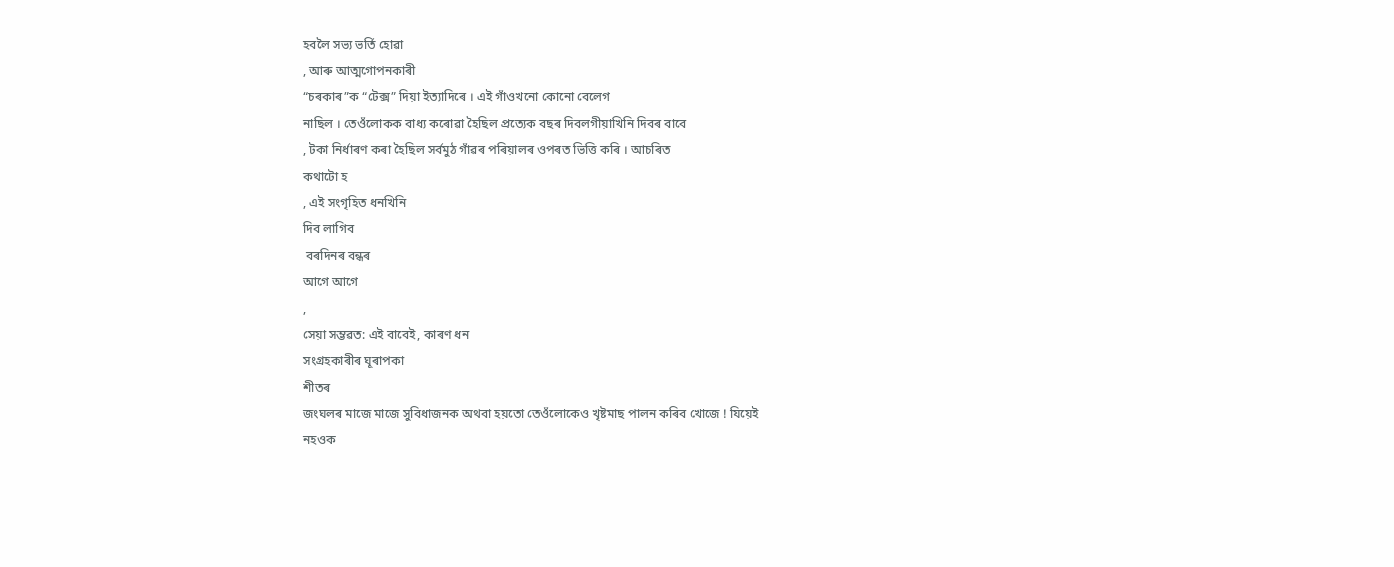হবলৈ সভ্য ভৰ্তি হোৱা
, আৰু আত্মগোপনকাৰী
“চৰকাৰ”ক “টেক্স” দিয়া ইত্যাদিৰে । এই গাঁওখনো কোনো বেলেগ
নাছিল । তেওঁলোকক বাধ্য কৰোৱা হৈছিল প্ৰত্যেক বছৰ দিবলগীয়াখিনি দিবৰ বাবে
, টকা নিৰ্ধাৰণ কৰা হৈছিল সৰ্বমুঠ গাঁৱৰ পৰিয়ালৰ ওপৰত ভিত্তি কৰি । আচৰিত
কথাটো হ
, এই সংগৃহিত ধনখিনি
দিব লাগিব
 বৰদিনৰ বন্ধৰ
আগে আগে
,
সেয়া সম্ভৱত: এই বাবেই, কাৰণ ধন
সংগ্ৰহকাৰীৰ ঘূৰাপকা
শীতৰ
জংঘলৰ মাজে মাজে সুবিধাজনক অথবা হয়তো তেওঁলোকেও খৃষ্টমাছ পালন কৰিব খোজে ! যিয়েই
নহওক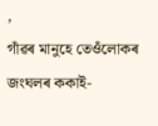,
গাঁৱৰ মানুহে তেওঁলোকৰ জংঘলৰ ককাই-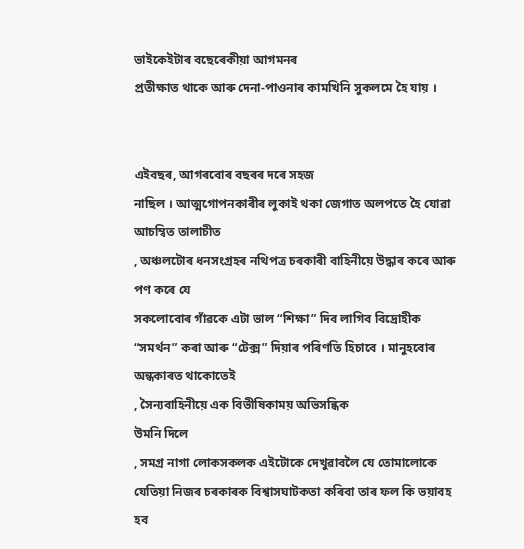ভাইকেইটাৰ বছেৰেকীয়া আগমনৰ
প্ৰতীক্ষাত থাকে আৰু দেনা-পাওনাৰ কামখিনি সুকলমে হৈ যায় ।


এইবছৰ, আগৰবোৰ বছৰৰ দৰে সহজ
নাছিল । আত্মগোপনকাৰীৰ লুকাই থকা জেগাত অলপতে হৈ যোৱা আচম্বিত তালাচীত
, অঞ্চলটোৰ ধনসংগ্ৰহৰ নথিপত্ৰ চৰকাৰী বাহিনীয়ে উদ্ধাৰ কৰে আৰু পণ কৰে যে
সকলোবোৰ গাঁৱকে এটা ভাল “শিক্ষা” দিব লাগিব বিদ্ৰোহীক
“সমৰ্থন” কৰা আৰু “টেক্স” দিয়াৰ পৰিণতি হিচাবে । মানুহবোৰ
অন্ধকাৰত থাকোতেই
, সৈন্যবাহিনীয়ে এক বিভীষিকাময় অভিসন্ধিক
উমনি দিলে
, সমগ্ৰ নাগা লোকসকলক এইটোকে দেখুৱাবলৈ যে তোমালোকে যেতিয়া নিজৰ চৰকাৰক বিশ্বাসঘাটকতা কৰিবা তাৰ ফল কি ভয়াবহ হব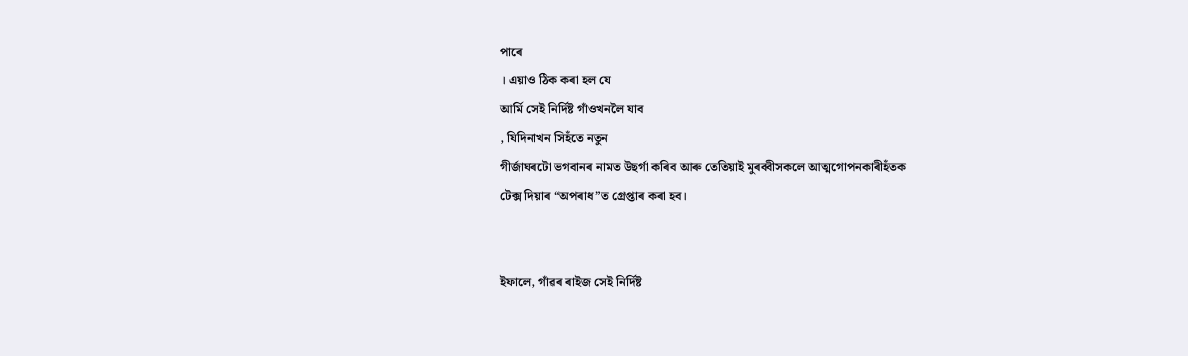পাৰে
। এয়াও ঠিক কৰা হল যে
আৰ্মি সেই নিৰ্দিষ্ট গাঁওখনলৈ যাব
, যিদিনাখন সিহঁতে নতুন
গীৰ্জাঘৰটো ভগবানৰ নামত উছৰ্গা কৰিব আৰু তেতিয়াই মুৰব্বীসকলে আত্মগোপনকাৰীহঁতক
টেক্স দিয়াৰ “অপৰাধ”ত গ্ৰেপ্তাৰ কৰা হব।


ইফালে, গাঁৱৰ ৰাইজ সেই নিৰ্দিষ্ট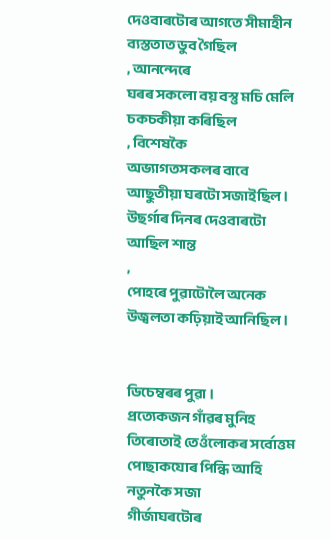দেওবাৰটোৰ আগতে সীমাহীন ব্যস্ততাত ডুব গৈছিল
, আনন্দেৰে
ঘৰৰ সকলো বয় বস্তু মচি মেলি চকচকীয়া কৰিছিল
, বিশেষকৈ
অভ্যাগতসকলৰ বাবে আছুতীয়া ঘৰটো সজাইছিল । উছৰ্গাৰ দিনৰ দেওবাৰটো আছিল শান্ত
,
পোহৰে পুৱাটোলৈ অনেক উজ্বলতা কঢ়িয়াই আনিছিল ।


ডিচেম্বৰৰ পুৱা ।
প্ৰত্যেকজন গাঁৱৰ মুনিহ তিৰোতাই তেওঁলোকৰ সৰ্বোত্তম পোছাকযোৰ পিন্ধি আহি নতুনকৈ সজা
গীৰ্জাঘৰটোৰ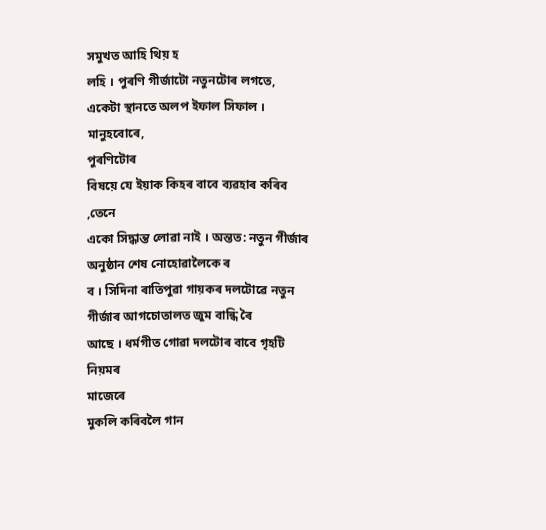সমুখত আহি থিয় হ
লহি । পুৰণি গীৰ্জাটো নতুনটোৰ লগতে,
একেটা স্থানতে অলপ ইফাল সিফাল । মানুহবোৰে,
পুৰণিটোৰ
বিষয়ে যে ইয়াক কিহৰ বাবে ব্যৱহাৰ কৰিব
,তেনে
একো সিদ্ধান্ত লোৱা নাই । অন্তত: নতুন গীৰ্জাৰ অনুষ্ঠান শেষ নোহোৱালৈকে ৰ
ব । সিদিনা ৰাতিপুৱা গায়কৰ দলটোৱে নতুন গীৰ্জাৰ আগচোতালত জুম বান্ধি ৰৈ
আছে । ধৰ্মগীত গোৱা দলটোৰ বাবে গৃহটি
নিয়মৰ
মাজেৰে
মুকলি কৰিবলৈ গান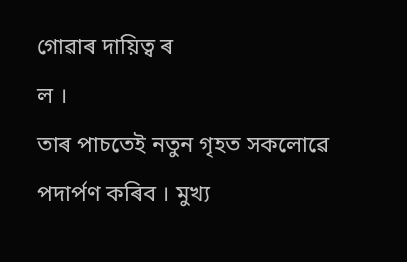গোৱাৰ দায়িত্ব ৰ
ল ।
তাৰ পাচতেই নতুন গৃহত সকলোৱে পদাৰ্পণ কৰিব । মুখ্য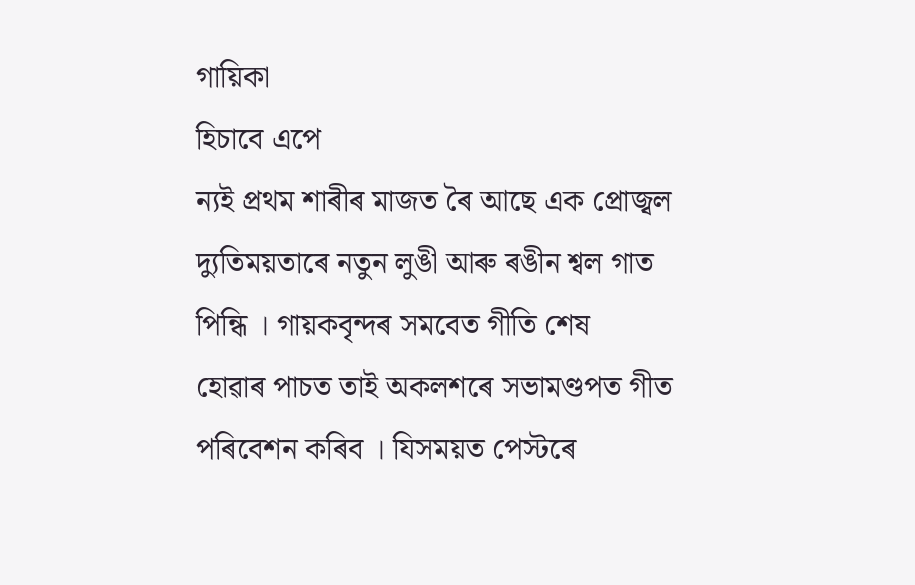গায়িকা
হিচাবে এপে
ন্যই প্ৰথম শাৰীৰ মাজত ৰৈ আছে এক প্ৰোজ্বল
দ্যুতিময়তাৰে নতুন লুঙী আৰু ৰঙীন শ্বল গাত পিন্ধি । গায়কবৃন্দৰ সমবেত গীতি শেষ
হোৱাৰ পাচত তাই অকলশৰে সভামণ্ডপত গীত পৰিবেশন কৰিব । যিসময়ত পেস্টৰে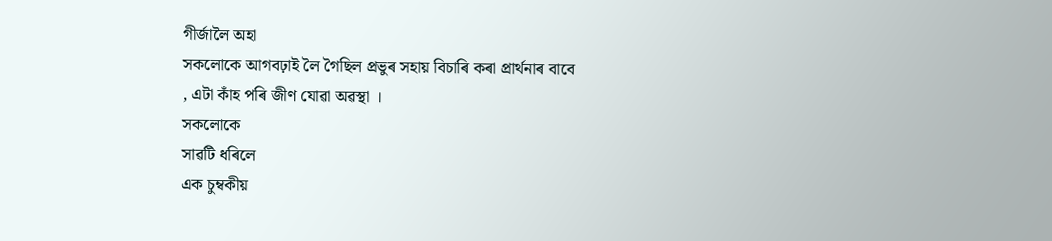গীৰ্জালৈ অহা
সকলোকে আগবঢ়াই লৈ গৈছিল প্ৰভুৰ সহায় বিচাৰি কৰা প্ৰাৰ্থনাৰ বাবে
, এটা কাঁহ পৰি জীণ যোৱা অৱস্থা ।
সকলোকে
সাৱটি ধৰিলে
এক চুম্বকীয়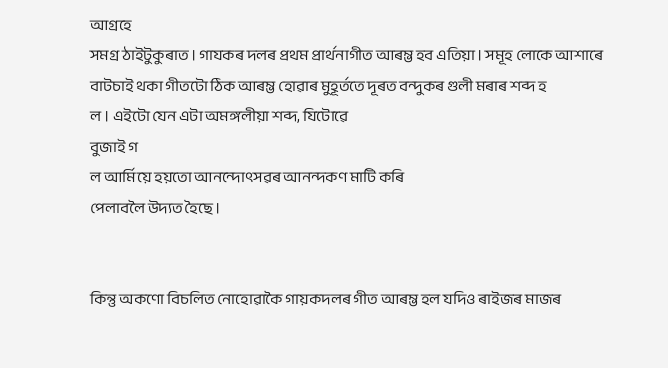আগ্ৰহে
সমগ্ৰ ঠাইটুকুৰাত । গাযকৰ দলৰ প্ৰথম প্ৰাৰ্থনাগীত আৰম্ভ হব এতিয়া । সমূহ লোকে আশাৰে
বাটচাই থকা গীতটো ঠিক আৰম্ভ হোৱাৰ মুহূৰ্ততে দূৰত বন্দুকৰ গুলী মৰাৰ শব্দ হ
ল । এইটো যেন এটা অমঙ্গলীয়া শব্দ, যিটোৱে
বুজাই গ
ল আৰ্মিয়ে হয়তো আনন্দোৎসৱৰ আনন্দকণ মাটি কৰি
পেলাবলৈ উদ্যত হৈছে ।


কিন্তু অকণো বিচলিত নোহোৱাকৈ গায়কদলৰ গীত আৰম্ভ হল যদিও ৰাইজৰ মাজৰ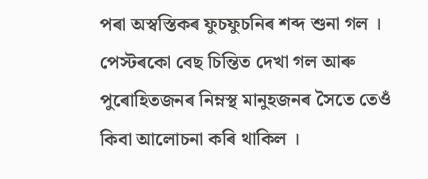পৰা অস্বস্তিকৰ ফুচফুচনিৰ শব্দ শুনা গল । পেস্টৰকো বেছ চিন্তিত দেখা গল আৰু
পুৰোহিতজনৰ নিম্নস্থ মানুহজনৰ সৈতে তেওঁ কিবা আলোচনা কৰি থাকিল ।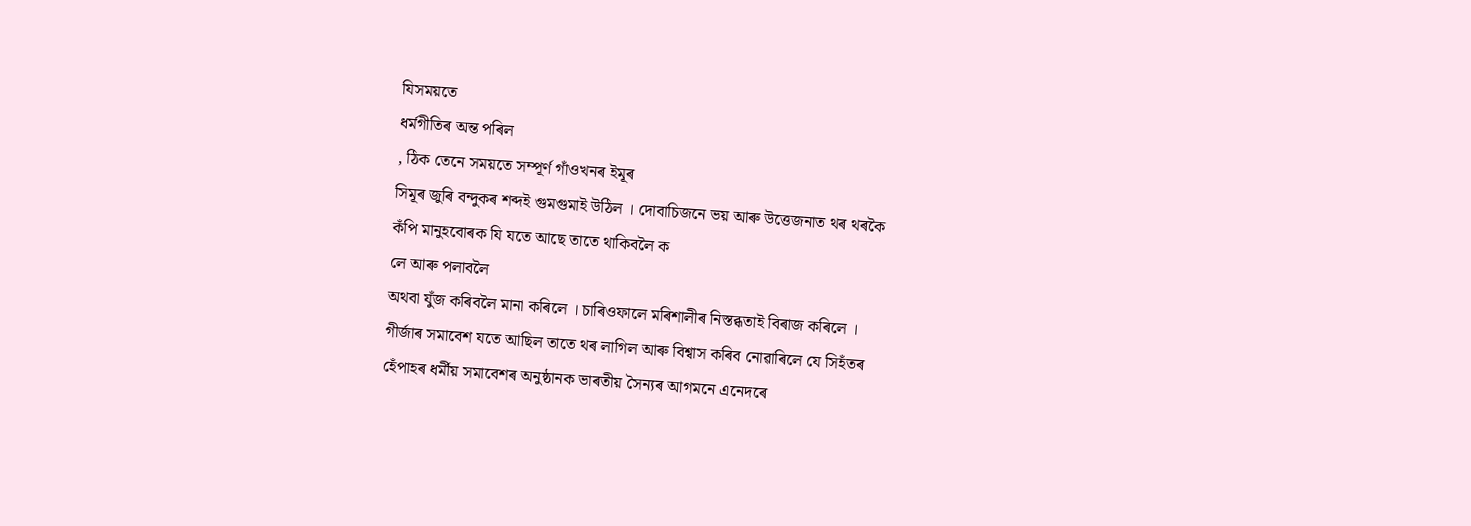যিসময়তে
ধৰ্মগীতিৰ অন্ত পৰিল
, ঠিক তেনে সময়তে সম্পূৰ্ণ গাঁওখনৰ ইমূৰ
সিমূৰ জুৰি বন্দুকৰ শব্দই গুমগুমাই উঠিল । দোবাচিজনে ভয় আৰু উত্তেজনাত থৰ থৰকৈ
কঁপি মানুহবোৰক যি যতে আছে তাতে থাকিবলৈ ক
লে আৰু পলাবলৈ
অথবা যুঁজ কৰিবলৈ মানা কৰিলে । চাৰিওফালে মৰিশালীৰ নিস্তব্ধতাই বিৰাজ কৰিলে ।
গীৰ্জাৰ সমাবেশ যতে আছিল তাতে থৰ লাগিল আৰু বিশ্বাস কৰিব নোৱাৰিলে যে সিহঁতৰ
হেঁপাহৰ ধৰ্মীয় সমাবেশৰ অনুষ্ঠানক ভাৰতীয় সৈন্যৰ আগমনে এনেদৰে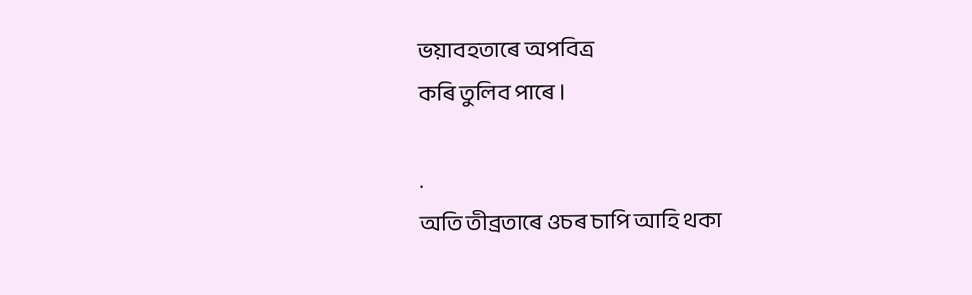ভয়াবহতাৰে অপবিত্ৰ
কৰি তুলিব পাৰে ।

.
অতি তীব্ৰতাৰে ওচৰ চাপি আহি থকা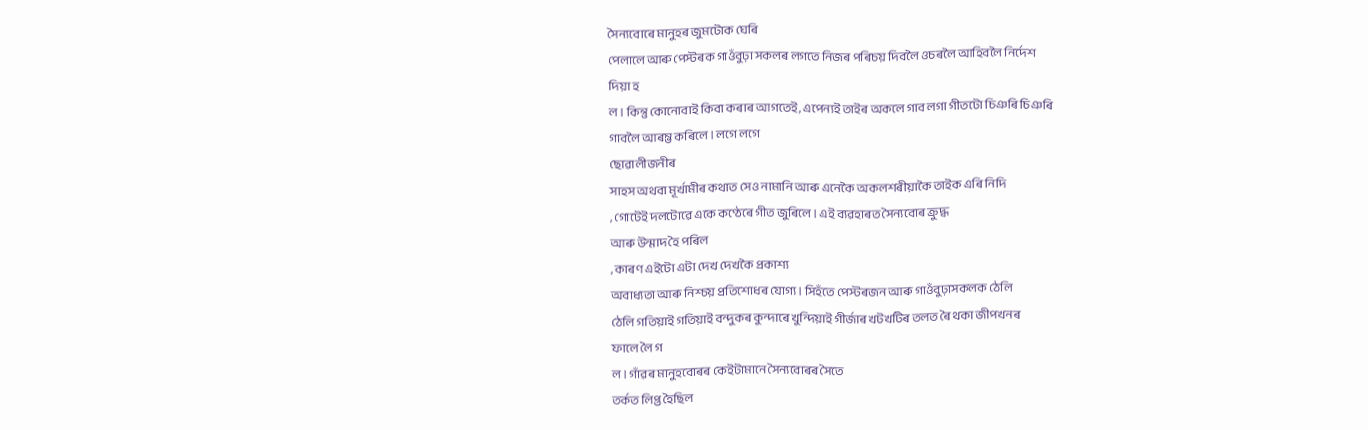সৈন্যবোৰে মানুহৰ জুমটোক ঘেৰি
পেলালে আৰু পেস্টৰক গাওঁবুঢ়া সকলৰ লগতে নিজৰ পৰিচয় দিবলৈ ওচৰলৈ আহিবলৈ নিৰ্দেশ
দিয়া হ
ল । কিন্তু কোনোবাই কিবা কৰাৰ আগতেই, এপেন্যই তাইৰ অকলে গাব লগা গীতটো চিঞৰি চিঞৰি
গাবলৈ আৰম্ভ কৰিলে । লগে লগে
ছোৱালীজনীৰ
সাহস অথবা মূৰ্খামীৰ কথাত সেও নামানি আৰু এনেকৈ অকলশৰীয়াকৈ তাইক এৰি নিদি
, গোটেই দলটোৱে একে কণ্ঠেৰে গীত জুৰিলে । এই ব্যৱহাৰত সৈন্যবোৰ ক্ৰুদ্ধ
আৰু উন্মাদ হৈ পৰিল
, কাৰণ এইটো এটা দেখ দেখকৈ প্ৰকাশ্য
অবাধ্যতা আৰু নিশ্চয় প্ৰতিশোধৰ যোগ্য । সিহঁতে পেস্টৰজন আৰু গাওঁবুঢ়াসকলক ঠেলি
ঠেলি গতিয়াই গতিয়াই বন্দুকৰ কুন্দাৰে খুন্দিয়াই গীৰ্জাৰ খটখটিৰ তলত ৰৈ থকা জীপখনৰ
ফালে লৈ গ
ল । গাঁৱৰ মানুহবোৰৰ কেইটামানে সৈন্যবোৰৰ সৈতে
তৰ্কত লিপ্ত হৈছিল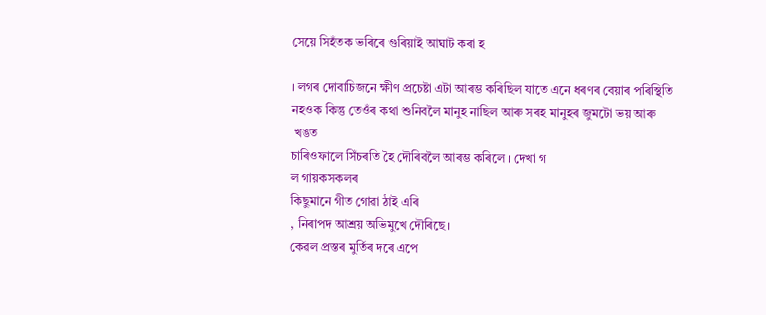সেয়ে সিহঁতক ভৰিৰে গুৰিয়াই আঘাট কৰা হ

। লগৰ দোবাচিজনে ক্ষীণ প্ৰচেষ্টা এটা আৰম্ভ কৰিছিল যাতে এনে ধৰণৰ বেয়াৰ পৰিস্থিতি
নহওক কিন্তু তেওঁৰ কথা শুনিবলৈ মানুহ নাছিল আৰু সৰহ মানুহৰ জুমটো ভয় আৰু
 খঙত
চাৰিওফালে সিঁচৰতি হৈ দৌৰিবলৈ আৰম্ভ কৰিলে । দেখা গ
ল গায়কসকলৰ
কিছুমানে গীত গোৱা ঠাই এৰি
, নিৰাপদ আশ্ৰয় অভিমুখে দৌৰিছে।
কেৱল প্ৰস্তৰ মুৰ্তিৰ দৰে এপে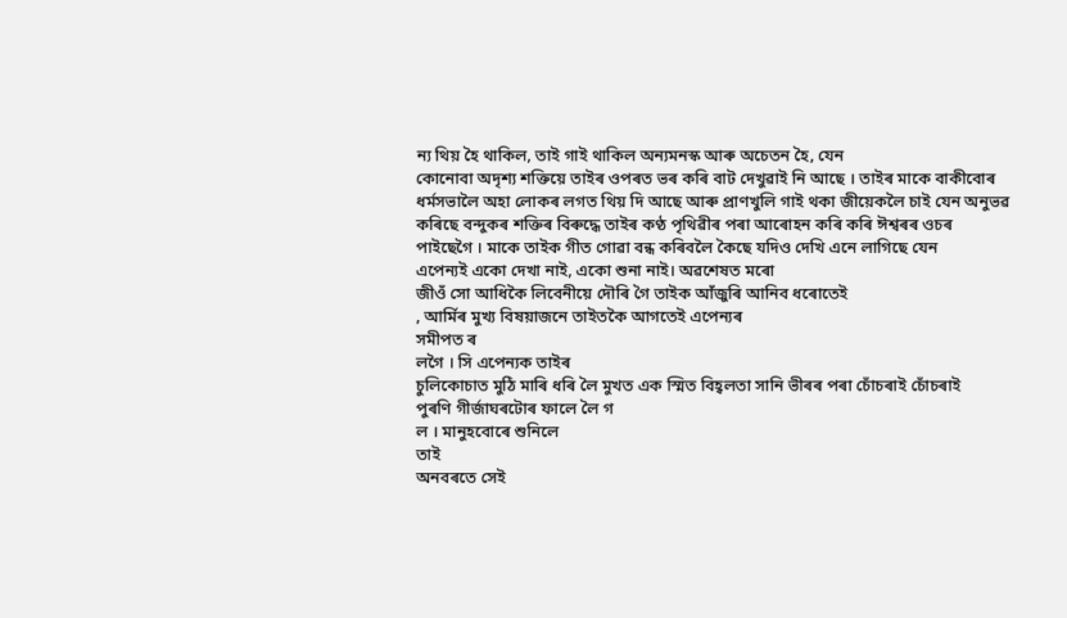ন্য থিয় হৈ থাকিল, তাই গাই থাকিল অন্যমনস্ক আৰু অচেতন হৈ, যেন
কোনোবা অদৃশ্য শক্তিয়ে তাইৰ ওপৰত ভৰ কৰি বাট দেখুৱাই নি আছে । তাইৰ মাকে বাকীবোৰ
ধৰ্মসভালৈ অহা লোকৰ লগত থিয় দি আছে আৰু প্ৰাণখুলি গাই থকা জীয়েকলৈ চাই যেন অনুভৱ
কৰিছে বন্দুকৰ শক্তিৰ বিৰুদ্ধে তাইৰ কণ্ঠ পৃথিৱীৰ পৰা আৰোহন কৰি কৰি ঈশ্বৰৰ ওচৰ
পাইছেগৈ । মাকে তাইক গীত গোৱা বন্ধ কৰিবলৈ কৈছে যদিও দেখি এনে লাগিছে যেন
এপেন্যই একো দেখা নাই, একো শুনা নাই। অৱশেষত মৰো
জীওঁ সো আধিকৈ লিবেনীয়ে দৌৰি গৈ তাইক আঁজুৰি আনিব ধৰোতেই
, আৰ্মিৰ মুখ্য বিষয়াজনে তাইতকৈ আগতেই এপেন্যৰ
সমীপত ৰ
লগৈ । সি এপেন্যক তাইৰ
চুলিকোচাত মুঠি মাৰি ধৰি লৈ মুখত এক স্মিত বিহ্বলতা সানি ভীৰৰ পৰা চোঁচৰাই চোঁচৰাই
পুৰণি গীৰ্জাঘৰটোৰ ফালে লৈ গ
ল । মানুহবোৰে শুনিলে
তাই
অনবৰতে সেই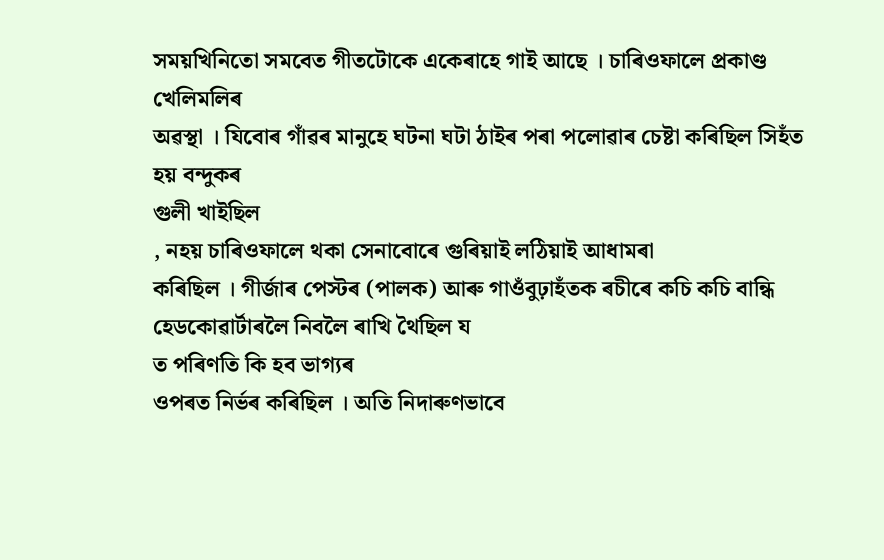সময়খিনিতো সমবেত গীতটোকে একেৰাহে গাই আছে । চাৰিওফালে প্ৰকাণ্ড খেলিমলিৰ
অৱস্থা । যিবোৰ গাঁৱৰ মানুহে ঘটনা ঘটা ঠাইৰ পৰা পলোৱাৰ চেষ্টা কৰিছিল সিহঁত হয় বন্দুকৰ
গুলী খাইছিল
, নহয় চাৰিওফালে থকা সেনাবোৰে গুৰিয়াই লঠিয়াই আধামৰা
কৰিছিল । গীৰ্জাৰ পেস্টৰ (পালক) আৰু গাওঁবুঢ়াহঁতক ৰচীৰে কচি কচি বান্ধি
হেডকোৱাৰ্টাৰলৈ নিবলৈ ৰাখি থৈছিল য
ত পৰিণতি কি হব ভাগ্যৰ
ওপৰত নিৰ্ভৰ কৰিছিল । অতি নিদাৰুণভাবে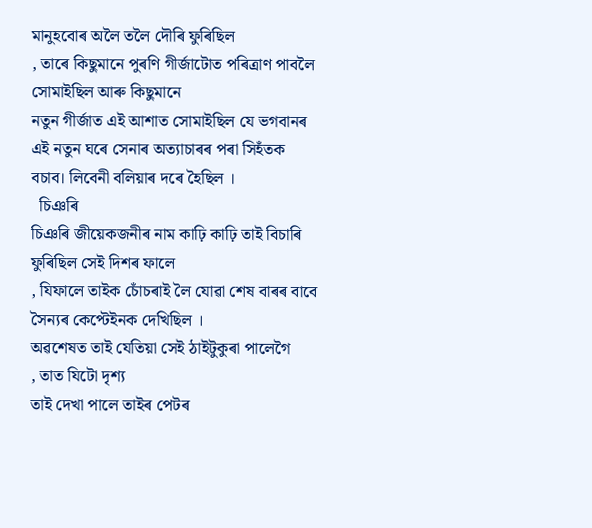মানুহবোৰ অলৈ তলৈ দৌৰি ফুৰিছিল
, তাৰে কিছুমানে পুৰণি গীৰ্জাটোত পৰিত্ৰাণ পাবলৈ সোমাইছিল আৰু কিছুমানে
নতুন গীৰ্জাত এই আশাত সোমাইছিল যে ভগবানৰ এই নতুন ঘৰে সেনাৰ অত্যাচাৰৰ পৰা সিহঁতক
বচাব। লিবেনী বলিয়াৰ দৰে হৈছিল ।
  চিঞৰি
চিঞৰি জীয়েকজনীৰ নাম কাঢ়ি কাঢ়ি তাই বিচাৰি ফুৰিছিল সেই দিশৰ ফালে
, যিফালে তাইক চোঁচৰাই লৈ যোৱা শেষ বাৰৰ বাবে সৈন্যৰ কেপ্টেইনক দেখিছিল ।
অৱশেষত তাই যেতিয়া সেই ঠাইটুকুৰা পালেগৈ
, তাত যিটো দৃশ্য
তাই দেখা পালে তাইৰ পেটৰ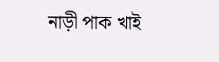নাড়ী পাক খাই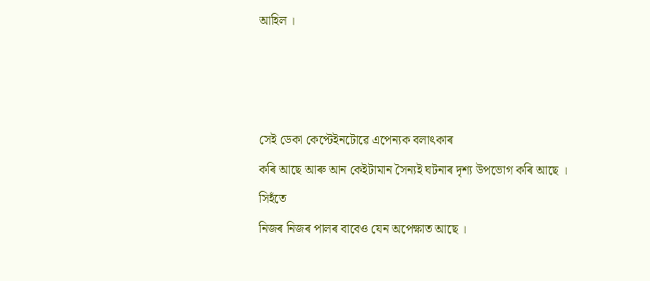আহিল ।



সেই ডেকা কেপ্টেইনটোৱে এপেন্যক বলাৎকাৰ
কৰি আছে আৰু আন কেইটামান সৈন্যই ঘটনাৰ দৃশ্য উপভোগ কৰি আছে ।
সিহঁতে
নিজৰ নিজৰ পালৰ বাবেও যেন অপেক্ষাত আছে ।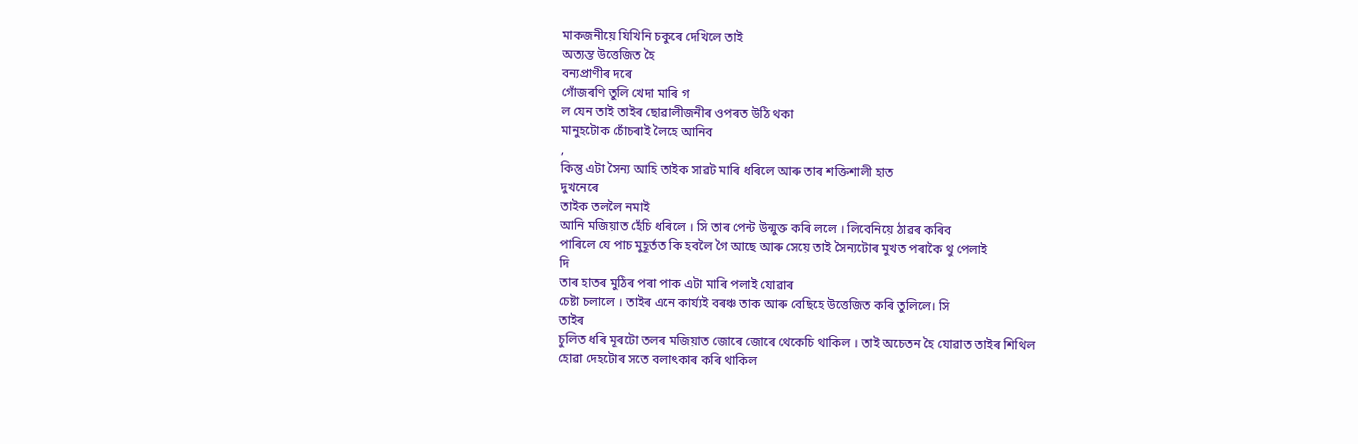মাকজনীয়ে যিখিনি চকুৰে দেখিলে তাই
অত্যন্ত উত্তেজিত হৈ
বন্যপ্ৰাণীৰ দৰে
গোঁজৰণি তুলি খেদা মাৰি গ
ল যেন তাই তাইৰ ছোৱালীজনীৰ ওপৰত উঠি থকা
মানুহটোক চোঁচৰাই লৈহে আনিব
,
কিন্তু এটা সৈন্য আহি তাইক সাৱট মাৰি ধৰিলে আৰু তাৰ শক্তিশালী হাত
দুখনেৰে
তাইক তললৈ নমাই
আনি মজিয়াত হেঁচি ধৰিলে । সি তাৰ পেন্ট উন্মুক্ত কৰি ললে । লিবেনিয়ে ঠাৱৰ কৰিব
পাৰিলে যে পাচ মুহূৰ্তত কি হবলৈ গৈ আছে আৰু সেয়ে তাই সৈন্যটোৰ মুখত পৰাকৈ থু পেলাই
দি
তাৰ হাতৰ মুঠিৰ পৰা পাক এটা মাৰি পলাই যোৱাৰ
চেষ্টা চলালে । তাইৰ এনে কাৰ্য্যই বৰঞ্চ তাক আৰু বেছিহে উত্তেজিত কৰি তুলিলে। সি
তাইৰ
চুলিত ধৰি মূৰটো তলৰ মজিয়াত জোৰে জোৰে থেকেচি থাকিল । তাই অচেতন হৈ যোৱাত তাইৰ শিথিল
হোৱা দেহটোৰ সতে বলাৎকাৰ কৰি থাকিল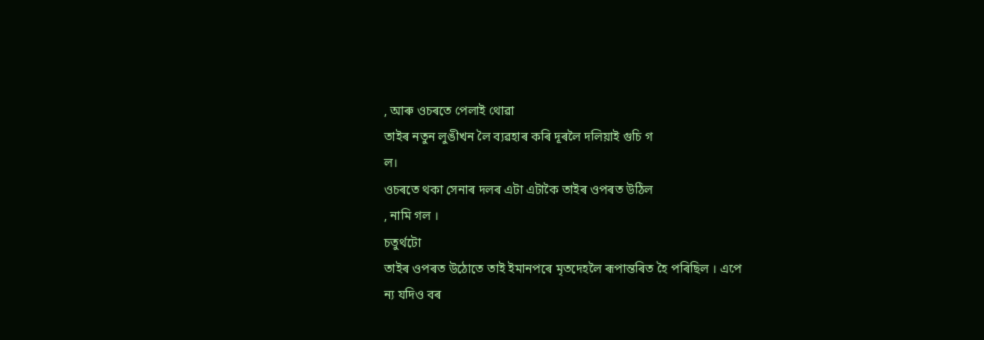, আৰু ওচৰতে পেলাই থোৱা
তাইৰ নতুন লুঙীখন লৈ ব্যৱহাৰ কৰি দূৰলৈ দলিয়াই গুচি গ
ল।
ওচৰতে থকা সেনাৰ দলৰ এটা এটাকৈ তাইৰ ওপৰত উঠিল
, নামি গল ।
চতুৰ্থটো
তাইৰ ওপৰত উঠোতে তাই ইমানপৰে মৃতদেহলৈ ৰূপান্তৰিত হৈ পৰিছিল । এপে
ন্য যদিও বৰ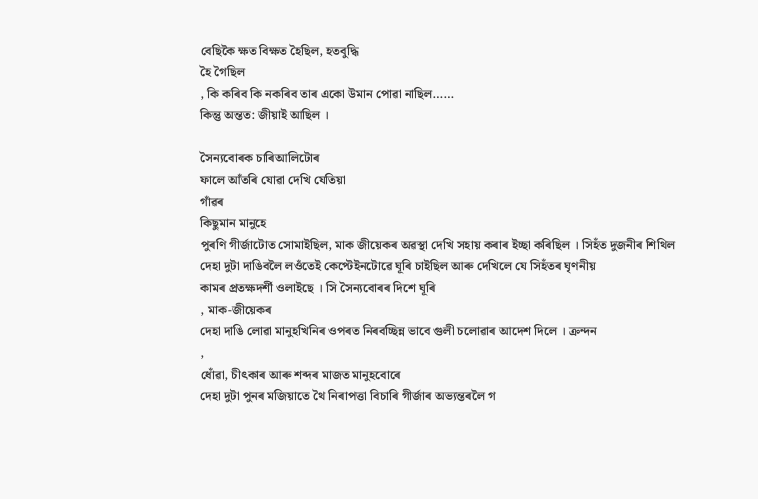বেছিকৈ ক্ষত বিক্ষত হৈছিল, হতবুদ্ধি
হৈ গৈছিল
, কি কৰিব কি নকৰিব তাৰ একো উমান পোৱা নাছিল……
কিন্তু অন্তত: জীয়াই আছিল ।

সৈন্যবোৰক চাৰিআলিটোৰ
ফালে আঁতৰি যোৱা দেখি যেতিয়া
গাঁৱৰ
কিছুমান মানুহে
পুৰণি গীৰ্জাটোত সোমাইছিল, মাক জীয়েকৰ অৱস্থা দেখি সহায় কৰাৰ ইচ্ছা কৰিছিল । সিহঁত দুজনীৰ শিথিল
দেহা দুটা দাঙিবলৈ লওঁতেই কেপ্টেইনটোৱে ঘূৰি চাইছিল আৰু দেখিলে যে সিহঁতৰ ঘৃণনীয়
কামৰ প্ৰতক্ষদৰ্শী ওলাইছে । সি সৈন্যবোৰৰ দিশে ঘূৰি
, মাক-জীয়েকৰ
দেহা দাঙি লোৱা মানুহখিনিৰ ওপৰত নিৰবচ্ছিন্ন ভাবে গুলী চলোৱাৰ আদেশ দিলে । ক্ৰন্দন
,
ধোঁৱা, চীৎকাৰ আৰু শব্দৰ মাজত মানুহবোৰে
দেহা দুটা পুনৰ মজিয়াতে থৈ নিৰাপত্তা বিচাৰি গীৰ্জাৰ অভ্যন্তৰলৈ গ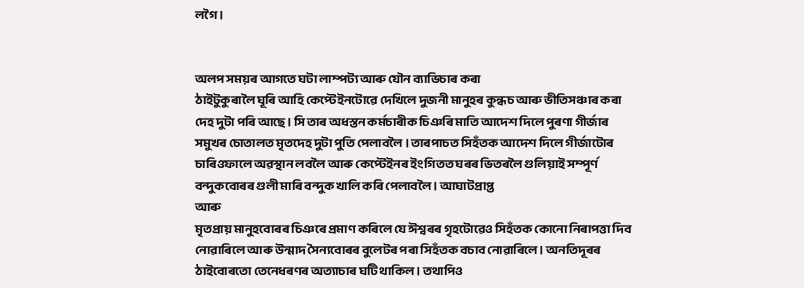লগৈ ।


অলপ সময়ৰ আগতে ঘটা লাম্পট্য আৰু যৌন ব্যাভিচাৰ কৰা
ঠাইটুকুৰালৈ ঘূৰি আহি কেপ্টেইনটোৱে দেখিলে দুজনী মানুহৰ কুন্ধচ আৰু ভীতিসঞ্চাৰ কৰা
দেহ দুটা পৰি আছে । সি তাৰ অধস্তন কৰ্মচাৰীক চিঞৰি মাতি আদেশ দিলে পুৰণা গীৰ্জাৰ
সমুখৰ চোতালত মৃতদেহ দুটা পুতি পেলাবলৈ । তাৰপাচত সিহঁতক আদেশ দিলে গীৰ্জাটোৰ
চাৰিওফালে অৱস্থান লবলৈ আৰু কেপ্টেইনৰ ইংগিতত ঘৰৰ ভিতৰলৈ গুলিয়াই সম্পূৰ্ণ
বন্দুকবোৰৰ গুলী মাৰি বন্দুক খালি কৰি পেলাবলৈ । আঘাটপ্ৰাপ্ত
আৰু
মৃতপ্ৰায় মানুহবোৰৰ চিঞৰে প্ৰমাণ কৰিলে যে ঈশ্বৰৰ গৃহটোৱেও সিহঁতক কোনো নিৰাপত্তা দিব
নোৱাৰিলে আৰু উন্মাদ সৈন্যবোৰৰ বুলেটৰ পৰা সিহঁতক বচাব নোৱাৰিলে । অনতিদূৰৰ
ঠাইবোৰতো তেনেধৰণৰ অত্যাচাৰ ঘটি থাকিল । তথাপিও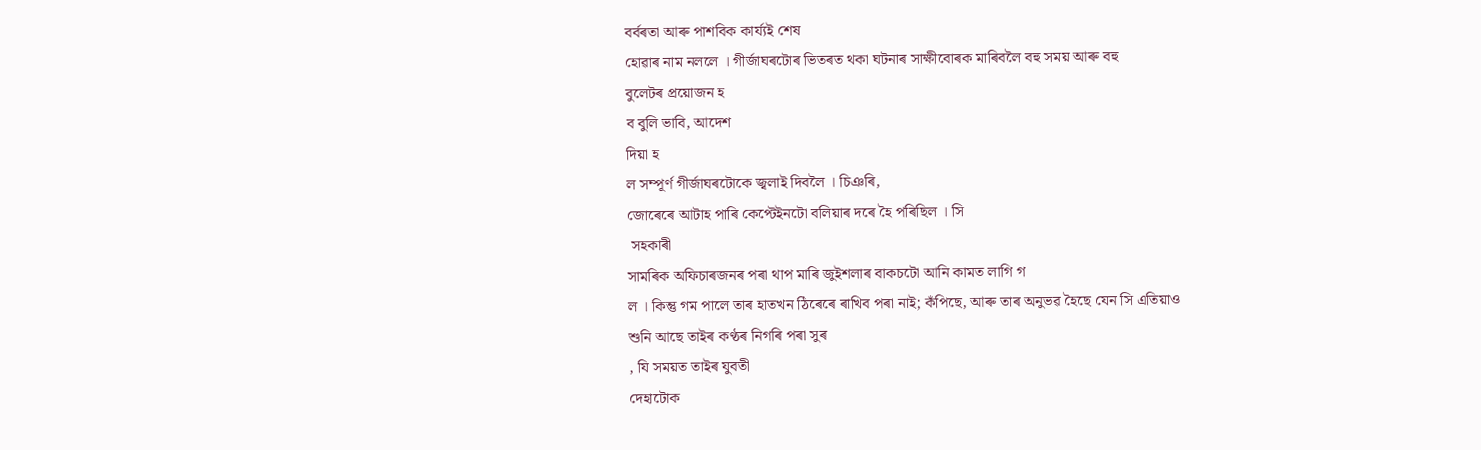বৰ্বৰতা আৰু পাশবিক কাৰ্য্যই শেষ
হোৱাৰ নাম নললে । গীৰ্জাঘৰটোৰ ভিতৰত থকা ঘটনাৰ সাক্ষীবোৰক মাৰিবলৈ বহু সময় আৰু বহু
বুলেটৰ প্ৰয়োজন হ
ব বুলি ভাবি, আদেশ
দিয়া হ
ল সম্পূৰ্ণ গীৰ্জাঘৰটোকে জ্বলাই দিবলৈ । চিঞৰি,
জোৰেৰে আটাহ পাৰি কেপ্টেইনটো বলিয়াৰ দৰে হৈ পৰিছিল । সি
 সহকাৰী
সামৰিক অফিচাৰজনৰ পৰা থাপ মাৰি জুইশলাৰ বাকচটো আনি কামত লাগি গ
ল । কিন্তু গম পালে তাৰ হাতখন ঠিৰেৰে ৰাখিব পৰা নাই; কঁপিছে, আৰু তাৰ অনুভৱ হৈছে যেন সি এতিয়াও
শুনি আছে তাইৰ কণ্ঠৰ নিগৰি পৰা সুৰ
, যি সময়ত তাইৰ যুবতী
দেহাটোক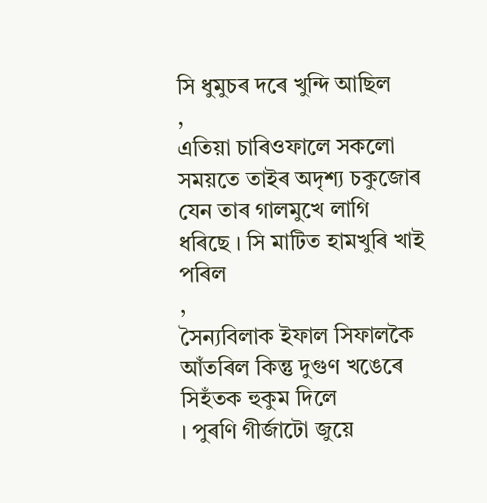সি ধুমুচৰ দৰে খুন্দি আছিল
,
এতিয়া চাৰিওফালে সকলো সময়তে তাইৰ অদৃশ্য চকুজোৰ যেন তাৰ গালমুখে লাগি
ধৰিছে । সি মাটিত হামখুৰি খাই পৰিল
,
সৈন্যবিলাক ইফাল সিফালকৈ আঁতৰিল কিন্তু দুগুণ খঙেৰে সিহঁতক হুকুম দিলে
। পুৰণি গীৰ্জাটো জুয়ে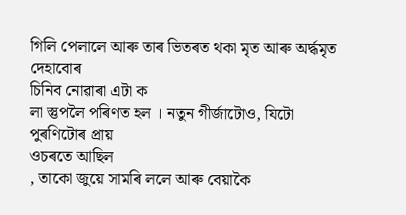গিলি পেলালে আৰু তাৰ ভিতৰত থকা মৃত আৰু অৰ্দ্ধমৃত দেহাবোৰ
চিনিব নোৱাৰা এটা ক
লা স্তুপলৈ পৰিণত হল । নতুন গীৰ্জাটোও, যিটো পুৰণিটোৰ প্ৰায়
ওচৰতে আছিল
, তাকো জুয়ে সামৰি ললে আৰু বেয়াকৈ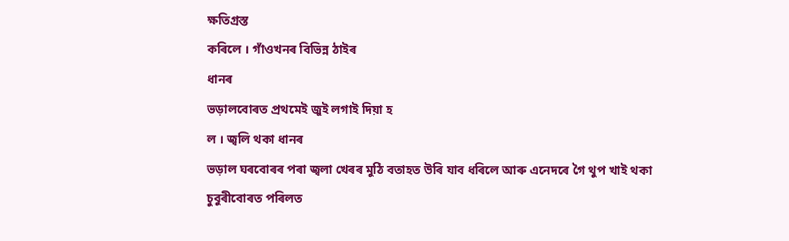ক্ষতিগ্ৰস্ত
কৰিলে । গাঁওখনৰ বিভিন্ন ঠাইৰ
ধানৰ
ভড়ালবোৰত প্ৰথমেই জুই লগাই দিয়া হ
ল । জ্বলি থকা ধানৰ
ভড়াল ঘৰবোৰৰ পৰা জ্বলা খেৰৰ মুঠি বতাহত উৰি যাব ধৰিলে আৰু এনেদৰে গৈ থুপ খাই থকা
চুবুৰীবোৰত পৰিলত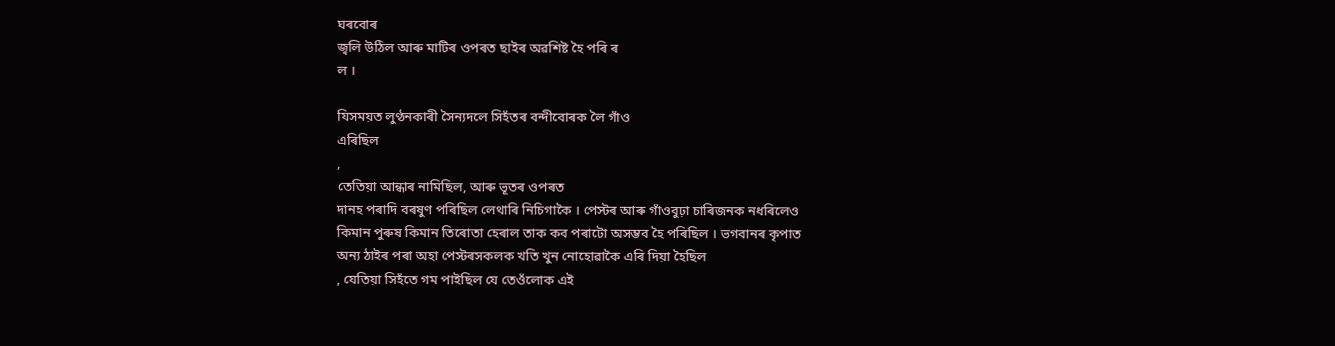ঘৰবোৰ
জ্বলি উঠিল আৰু মাটিৰ ওপৰত ছাইৰ অৱশিষ্ট হৈ পৰি ৰ
ল ।

যিসময়ত লুণ্ঠনকাৰী সৈন্যদলে সিহঁতৰ বন্দীবোৰক লৈ গাঁও
এৰিছিল
,
তেতিয়া আন্ধাৰ নামিছিল, আৰু ভূতৰ ওপৰত
দানহ পৰাদি বৰষুণ পৰিছিল লেথাৰি নিচিগাকৈ । পেস্টৰ আৰু গাঁওবুঢ়া চাৰিজনক নধৰিলেও
কিমান পুৰুষ কিমান তিৰোতা হেৰাল তাক কব পৰাটো অসম্ভব হৈ পৰিছিল । ভগবানৰ কৃপাত
অন্য ঠাইৰ পৰা অহা পেস্টৰসকলক খতি খুন নোহোৱাকৈ এৰি দিয়া হৈছিল
, যেতিয়া সিহঁতে গম পাইছিল যে তেওঁলোক এই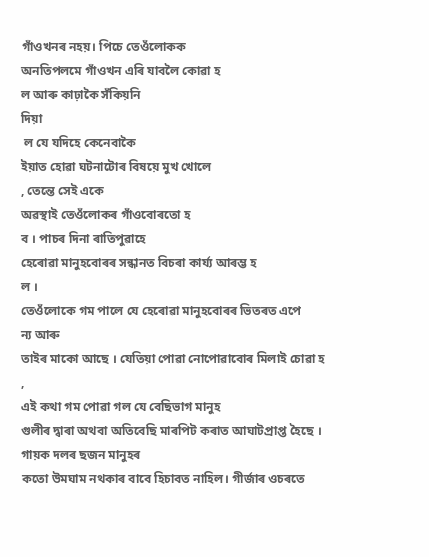গাঁওখনৰ নহয়। পিচে তেওঁলোকক
অনতিপলমে গাঁওখন এৰি যাবলৈ কোৱা হ
ল আৰু কাঢ়াকৈ সঁকিয়নি
দিয়া
 ল যে যদিহে কেনেবাকৈ
ইয়াত হোৱা ঘটনাটোৰ বিষয়ে মুখ খোলে
, তেন্তে সেই একে
অৱস্থাই তেওঁলোকৰ গাঁওবোৰতো হ
ব । পাচৰ দিনা ৰাতিপুৱাহে
হেৰোৱা মানুহবোৰৰ সন্ধানত বিচৰা কাৰ্য্য আৰম্ভ হ
ল ।
তেওঁলোকে গম পালে যে হেৰোৱা মানুহবোৰৰ ভিতৰত এপে
ন্য আৰু
তাইৰ মাকো আছে । যেতিয়া পোৱা নোপোৱাবোৰ মিলাই চোৱা হ
,
এই কথা গম পোৱা গল যে বেছিভাগ মানুহ
গুলীৰ দ্বাৰা অথবা অতিবেছি মাৰপিট কৰাত আঘাটপ্ৰাপ্ত হৈছে । গায়ক দলৰ ছজন মানুহৰ
কতো উমঘাম নথকাৰ বাবে হিচাবত নাহিল। গীৰ্জাৰ ওচৰতে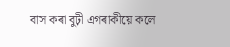বাস কৰা বুঢ়ী এগৰাকীয়ে কলে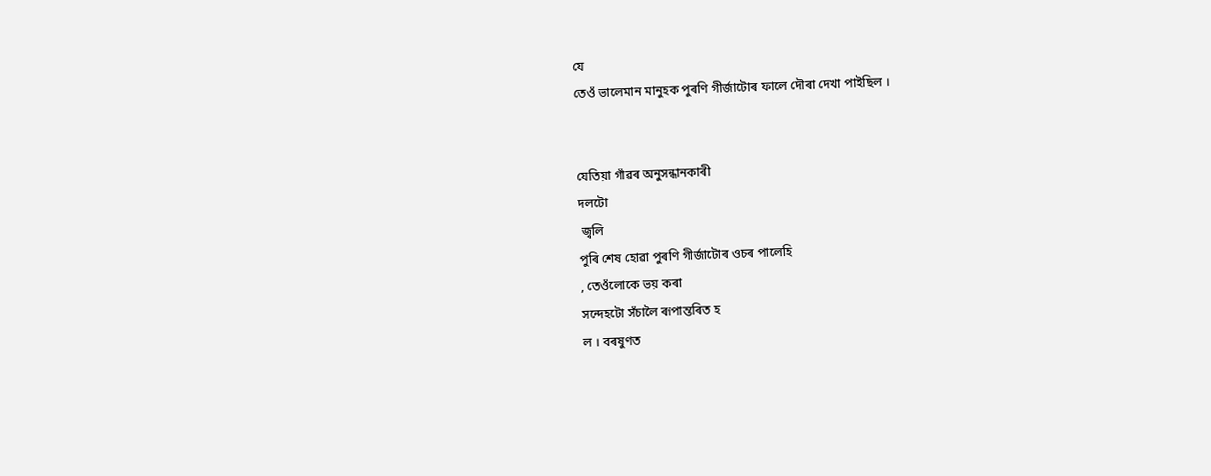যে
তেওঁ ভালেমান মানুহক পুৰণি গীৰ্জাটোৰ ফালে দৌৰা দেখা পাইছিল ।


যেতিয়া গাঁৱৰ অনুসন্ধানকাৰী
দলটো
 জ্বলি
পুৰি শেষ হোৱা পুৰণি গীৰ্জাটোৰ ওচৰ পালেহি
, তেওঁলোকে ভয় কৰা
সন্দেহটো সঁচালৈ ৰূপান্তৰিত হ
ল । বৰষুণত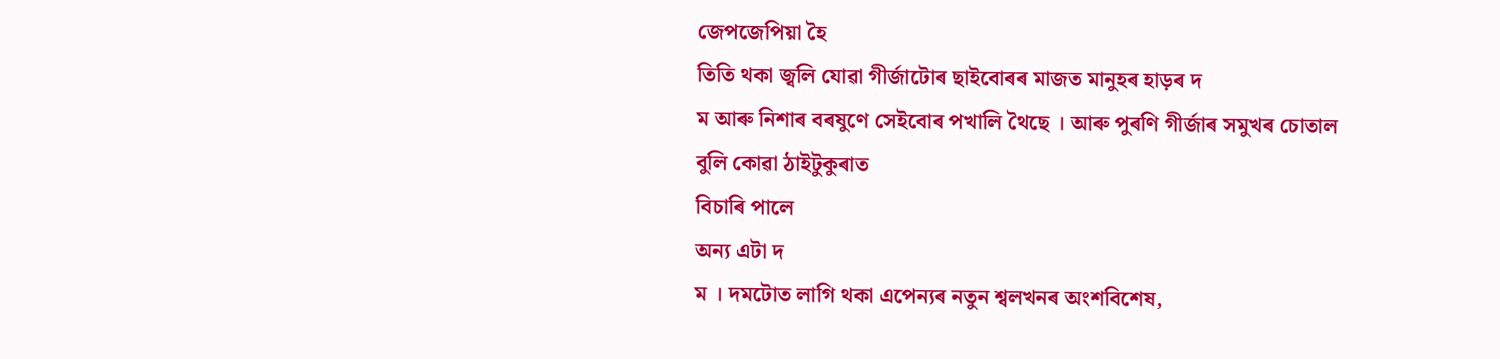জেপজেপিয়া হৈ
তিতি থকা জ্বলি যোৱা গীৰ্জাটোৰ ছাইবোৰৰ মাজত মানুহৰ হাড়ৰ দ
ম আৰু নিশাৰ বৰষুণে সেইবোৰ পখালি থৈছে । আৰু পুৰণি গীৰ্জাৰ সমুখৰ চোতাল
বুলি কোৱা ঠাইটুকুৰাত
বিচাৰি পালে
অন্য এটা দ
ম । দমটোত লাগি থকা এপেন্যৰ নতুন শ্বলখনৰ অংশবিশেষ,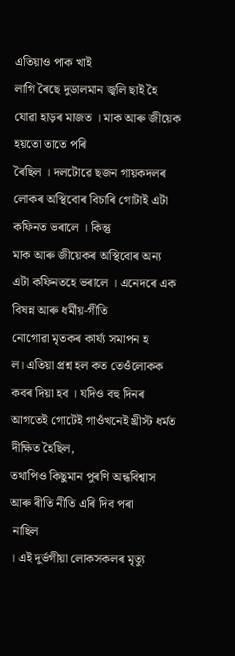এতিয়াও পাক খাই
লাগি ৰৈছে দুডালমান জ্বলি ছাই হৈ যোৱা হাড়ৰ মাজত । মাক আৰু জীয়েক হয়তো তাতে পৰি
ৰৈছিল । দলটোৱে ছজন গায়কদলৰ লোকৰ অস্থিবোৰ বিচাৰি গোটাই এটা কফিনত ভৰালে । কিন্তু
মাক আৰু জীয়েকৰ অস্থিবোৰ অন্য এটা কফিনতহে ভৰালে । এনেদৰে এক বিষন্ন আৰু ধৰ্মীয়-গীতি
নোগোৱা মৃতকৰ কাৰ্য্য সমাপন হ
ল। এতিয়া প্ৰশ্ন হল কত তেওঁলোকক কবৰ দিয়া হব । যদিও বহু দিনৰ আগতেই গোটেই গাওঁখনেই খ্ৰীস্ট ধৰ্মত দীক্ষিত হৈছিল,
তথাপিও কিছুমান পুৰণি অন্ধবিশ্বাস আৰু ৰীতি নীতি এৰি দিব পৰা
 নাছিল
। এই দুৰ্ভগীয়া লোকসকলৰ মৃত্যু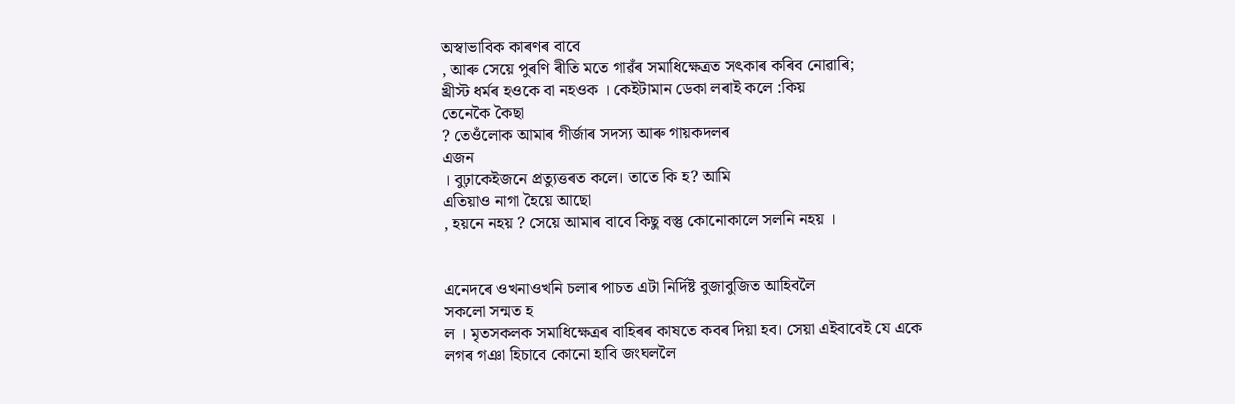অস্বাভাবিক কাৰণৰ বাবে
, আৰু সেয়ে পুৰণি ৰীতি মতে গাৱঁৰ সমাধিক্ষেত্ৰত সৎকাৰ কৰিব নোৱাৰি;
খ্ৰীস্ট ধৰ্মৰ হওকে বা নহওক । কেইটামান ডেকা লৰাই কলে :কিয়
তেনেকৈ কৈছা
? তেওঁলোক আমাৰ গীৰ্জাৰ সদস্য আৰু গায়কদলৰ
এজন
। বুঢ়াকেইজনে প্ৰত্যুত্তৰত কলে। তাতে কি হ? আমি
এতিয়াও নাগা হৈয়ে আছো
, হয়নে নহয় ? সেয়ে আমাৰ বাবে কিছু বস্তু কোনোকালে সলনি নহয় ।


এনেদৰে ওখনাওখনি চলাৰ পাচত এটা নিৰ্দিষ্ট বুজাবুজিত আহিবলৈ
সকলো সন্মত হ
ল । মৃতসকলক সমাধিক্ষেত্ৰৰ বাহিৰৰ কাষতে কবৰ দিয়া হব। সেয়া এইবাবেই যে একে
লগৰ গঞা হিচাবে কোনো হাবি জংঘললৈ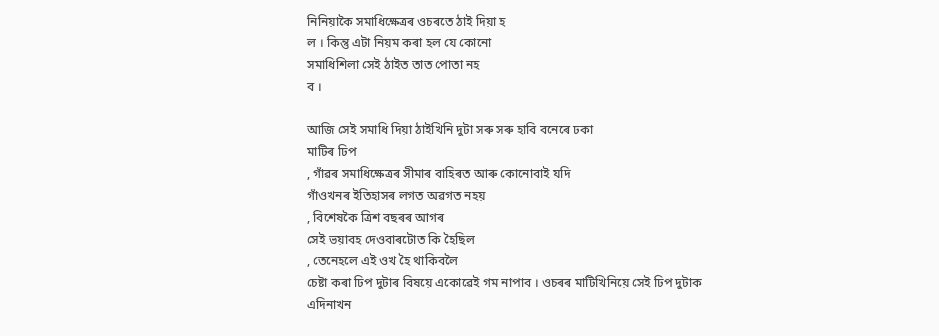নিনিয়াকৈ সমাধিক্ষেত্ৰৰ ওচৰতে ঠাই দিয়া হ
ল । কিন্তু এটা নিয়ম কৰা হল যে কোনো
সমাধিশিলা সেই ঠাইত তাত পোতা নহ
ব ।

আজি সেই সমাধি দিয়া ঠাইখিনি দুটা সৰু সৰু হাবি বনেৰে ঢকা
মাটিৰ ঢিপ
, গাঁৱৰ সমাধিক্ষেত্ৰৰ সীমাৰ বাহিৰত আৰু কোনোবাই যদি
গাঁওখনৰ ইতিহাসৰ লগত অৱগত নহয়
, বিশেষকৈ ত্ৰিশ বছৰৰ আগৰ
সেই ভয়াবহ দেওবাৰটোত কি হৈছিল
, তেনেহলে এই ওখ হৈ থাকিবলৈ
চেষ্টা কৰা ঢিপ দুটাৰ বিষয়ে একোৱেই গম নাপাব । ওচৰৰ মাটিখিনিয়ে সেই ঢিপ দুটাক
এদিনাখন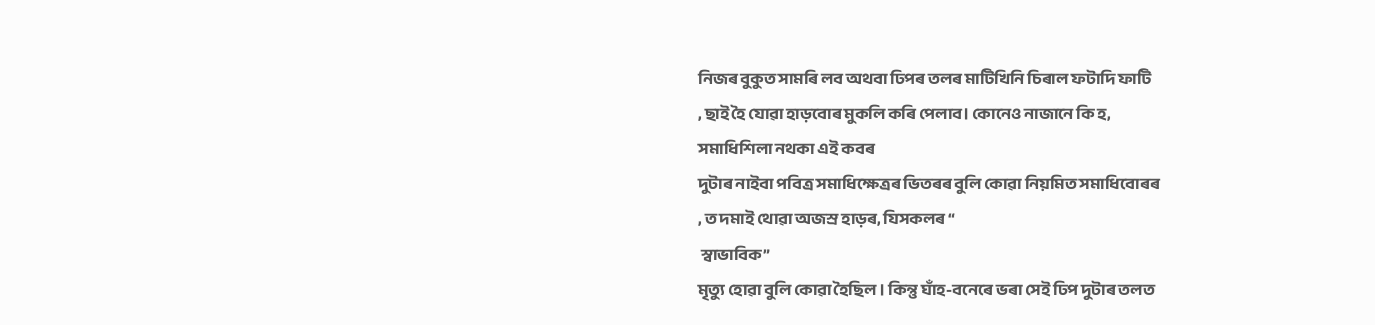নিজৰ বুকুত সামৰি লব অথবা ঢিপৰ তলৰ মাটিখিনি চিৰাল ফটাদি ফাটি
, ছাই হৈ যোৱা হাড়বোৰ মুকলি কৰি পেলাব। কোনেও নাজানে কি হ,
সমাধিশিলা নথকা এই কবৰ
দুটাৰ নাইবা পবিত্ৰ সমাধিক্ষেত্ৰৰ ভিতৰৰ বুলি কোৱা নিয়মিত সমাধিবোৰৰ
, ত দমাই থোৱা অজস্ৰ হাড়ৰ, যিসকলৰ “
 স্বাভাবিক”
মৃত্যু হোৱা বুলি কোৱা হৈছিল । কিন্তু ঘাঁহ-বনেৰে ভৰা সেই ঢিপ দুটাৰ তলত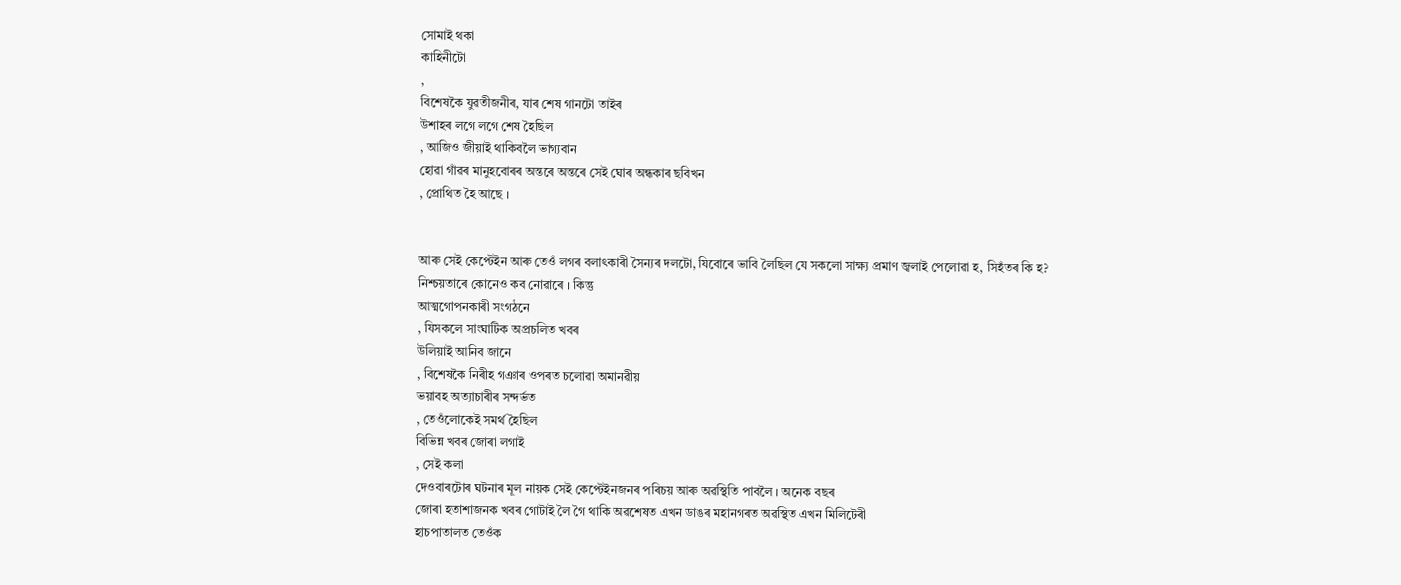সোমাই থকা
কাহিনীটো
,
বিশেষকৈ যুৱতীজনীৰ, যাৰ শেষ গানটো তাইৰ
উশাহৰ লগে লগে শেষ হৈছিল
, আজিও জীয়াই থাকিবলৈ ভাগ্যবান
হোৱা গাঁৱৰ মানুহবোৰৰ অন্তৰে অন্তৰে সেই ঘোৰ অন্ধকাৰ ছবিখন
, প্ৰোথিত হৈ আছে ।


আৰু সেই কেপ্টেইন আৰু তেওঁ লগৰ বলাৎকাৰী সৈন্যৰ দলটো, যিবোৰে ভাবি লৈছিল যে সকলো সাক্ষ্য প্ৰমাণ জ্বলাই পেলোৱা হ, সিহঁতৰ কি হ?
নিশ্চয়তাৰে কোনেও কব নোৱাৰে । কিন্তু
আত্মগোপনকাৰী সংগঠনে
, যিসকলে সাংঘাটিক অপ্ৰচলিত খবৰ
উলিয়াই আনিব জানে
, বিশেষকৈ নিৰীহ গঞাৰ ওপৰত চলোৱা অমানৱীয়
ভয়াবহ অত্যাচাৰীৰ সন্দৰ্ভত
, তেওঁলোকেই সমৰ্থ হৈছিল
বিভিন্ন খবৰ জোৰা লগাই
, সেই কলা
দেওবাৰটোৰ ঘটনাৰ মূল নায়ক সেই কেপ্টেইনজনৰ পৰিচয় আৰু অৱস্থিতি পাবলৈ । অনেক বছৰ
জোৰা হতাশাজনক খবৰ গোটাই লৈ গৈ থাকি অৱশেষত এখন ডাঙৰ মহানগৰত অৱস্থিত এখন মিলিটেৰী
হাচপাতালত তেওঁক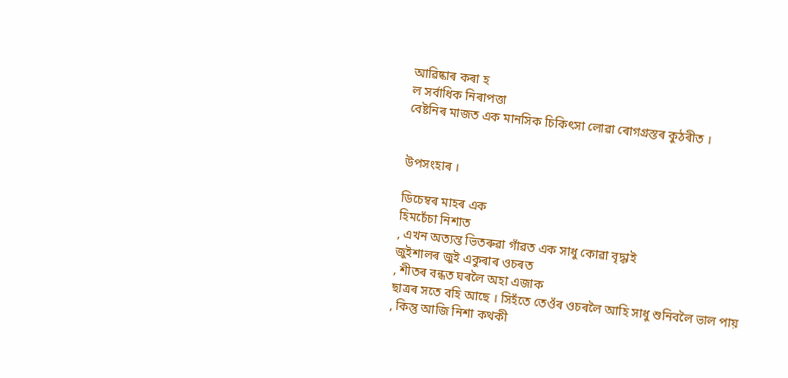আৱিষ্কাৰ কৰা হ
ল সৰ্বাধিক নিৰাপত্তা
বেষ্টনিৰ মাজত এক মানসিক চিকিৎসা লোৱা ৰোগগ্ৰস্তৰ কুঠৰীত ।


উপসংহাৰ ।

ডিচেম্বৰ মাহৰ এক
হিমচেঁচা নিশাত
, এখন অত্যন্ত ভিতৰুৱা গাঁৱত এক সাধু কোৱা বৃদ্ধাই
জুইশালৰ জুই একুৰাৰ ওচৰত
, শীতৰ বন্ধত ঘৰলৈ অহা এজাক
ছাত্ৰৰ সতে বহি আছে । সিহঁতে তেওঁৰ ওচৰলৈ আহি সাধু শুনিবলৈ ভাল পায়
, কিন্তু আজি নিশা কথকী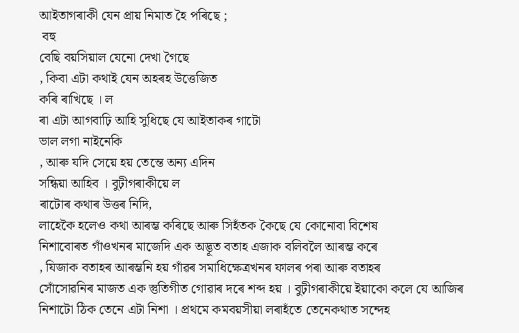আইতাগৰাকী যেন প্ৰায় নিমাত হৈ পৰিছে ;
 বহু
বেছি বয়সিয়াল যেনো দেখা গৈছে
, কিবা এটা কথাই যেন অহৰহ উত্তেজিত
কৰি ৰাখিছে । ল
ৰা এটা আগবাঢ়ি আহি সুধিছে যে আইতাকৰ গাটো
ভাল লগা নাইনেকি
, আৰু যদি সেয়ে হয় তেন্তে অন্য এদিন
সন্ধিয়া আহিব । বুঢ়ীগৰাকীয়ে ল
ৰাটোৰ কথাৰ উত্তৰ নিদি,
লাহেকৈ হলেও কথা আৰম্ভ কৰিছে আৰু সিহঁতক কৈছে যে কোনোবা বিশেষ
নিশাবোৰত গাঁওখনৰ মাজেদি এক অদ্ভূত বতাহ এজাক বলিবলৈ আৰম্ভ কৰে
, যিজাক বতাহৰ আৰম্ভনি হয় গাঁৱৰ সমাধিক্ষেত্ৰখনৰ ফালৰ পৰা আৰু বতাহৰ
সোঁসোৱনিৰ মাজত এক স্তুতিগীত গোৱাৰ দৰে শব্দ হয় । বুঢ়ীগৰাকীয়ে ইয়াকো কলে যে আজিৰ
নিশাটো ঠিক তেনে এটা নিশা । প্ৰথমে কমবয়সীয়া লৰাহঁতে তেনেকথাত সন্দেহ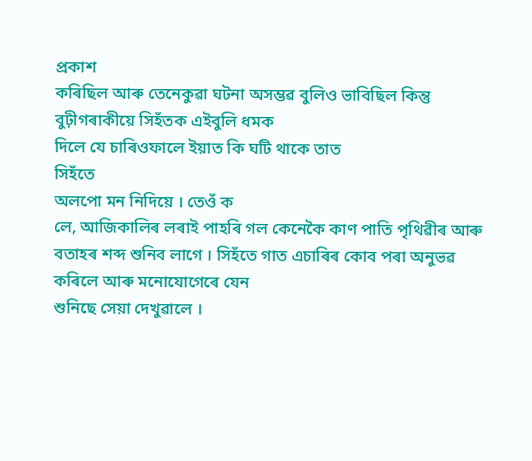প্ৰকাশ
কৰিছিল আৰু তেনেকুৱা ঘটনা অসম্ভৱ বুলিও ভাবিছিল কিন্তু বুঢ়ীগৰাকীয়ে সিহঁতক এইবুলি ধমক
দিলে যে চাৰিওফালে ইয়াত কি ঘটি থাকে তাত
সিহঁতে
অলপো মন নিদিয়ে । তেওঁ ক
লে, আজিকালিৰ লৰাই পাহৰি গল কেনেকৈ কাণ পাতি পৃথিৱীৰ আৰু
বতাহৰ শব্দ শুনিব লাগে । সিহঁতে গাত এচাৰিৰ কোব পৰা অনুভৱ কৰিলে আৰু মনোযোগেৰে যেন
শুনিছে সেয়া দেখুৱালে ।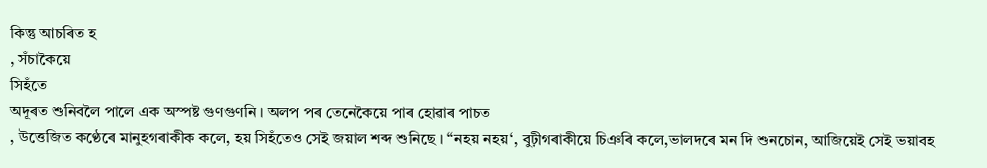কিন্তু আচৰিত হ
, সঁচাকৈয়ে
সিহঁতে
অদূৰত শুনিবলৈ পালে এক অস্পষ্ট গুণগুণনি । অলপ পৰ তেনেকৈয়ে পাৰ হোৱাৰ পাচত
, উত্তেজিত কণ্ঠেৰে মানুহগৰাকীক কলে, হয় সিহঁতেও সেই জয়াল শব্দ শুনিছে । “নহয় নহয়‘, বুঢ়ীগৰাকীয়ে চিঞৰি কলে,ভালদৰে মন দি শুনচোন, আজিয়েই সেই ভয়াবহ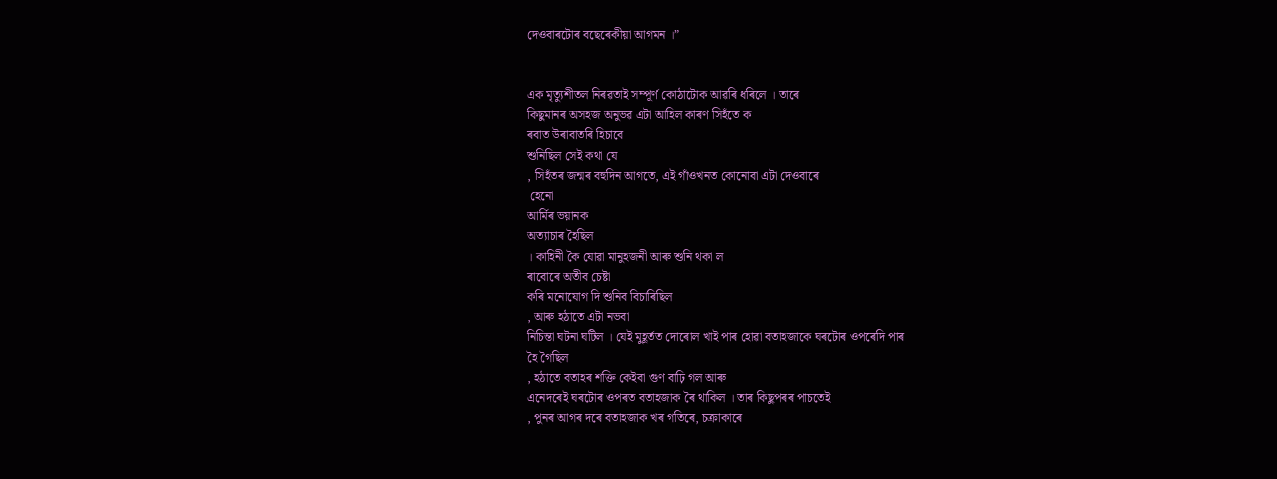দেওবাৰটোৰ বছেৰেকীয়া আগমন ।”


এক মৃত্যুশীতল নিৰৱতাই সম্পূৰ্ণ কোঠাটোক আৱৰি ধৰিলে । তাৰে
কিছুমানৰ অসহজ অনুভৱ এটা আহিল কাৰণ সিহঁতে ক
ৰবাত উৰাবাতৰি হিচাবে
শুনিছিল সেই কথা যে
, সিহঁতৰ জন্মৰ বহুদিন আগতে, এই গাঁওখনত কোনোবা এটা দেওবাৰে
 হেনো
আৰ্মিৰ ভয়ানক
অত্যাচাৰ হৈছিল
। কাহিনী কৈ যোৱা মানুহজনী আৰু শুনি থকা ল
ৰাবোৰে অতীব চেষ্টা
কৰি মনোযোগ দি শুনিব বিচাৰিছিল
, আৰু হঠাতে এটা নভবা
নিচিন্তা ঘটনা ঘটিল । যেই মুহূৰ্তত দোৰোল খাই পাৰ হোৱা বতাহজাকে ঘৰটোৰ ওপৰেদি পাৰ
হৈ গৈছিল
, হঠাতে বতাহৰ শক্তি কেইবা গুণ বাঢ়ি গল আৰু
এনেদৰেই ঘৰটোৰ ওপৰত বতাহজাক ৰৈ থাকিল । তাৰ কিছুপৰৰ পাচতেই
, পুনৰ আগৰ দৰে বতাহজাক খৰ গতিৰে, চক্ৰাকাৰে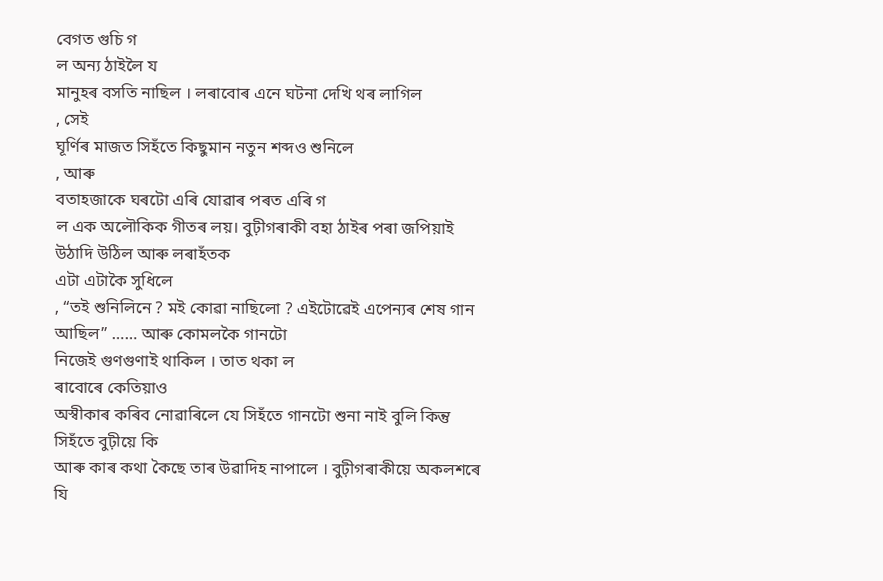বেগত গুচি গ
ল অন্য ঠাইলৈ য
মানুহৰ বসতি নাছিল । লৰাবোৰ এনে ঘটনা দেখি থৰ লাগিল
, সেই
ঘূৰ্ণিৰ মাজত সিহঁতে কিছুমান নতুন শব্দও শুনিলে
, আৰু
বতাহজাকে ঘৰটো এৰি যোৱাৰ পৰত এৰি গ
ল এক অলৌকিক গীতৰ লয়। বুঢ়ীগৰাকী বহা ঠাইৰ পৰা জপিয়াই উঠাদি উঠিল আৰু লৰাহঁতক
এটা এটাকৈ সুধিলে
, “তই শুনিলিনে ? মই কোৱা নাছিলো ? এইটোৱেই এপেন্যৰ শেষ গান আছিল” …… আৰু কোমলকৈ গানটো
নিজেই গুণগুণাই থাকিল । তাত থকা ল
ৰাবোৰে কেতিয়াও
অস্বীকাৰ কৰিব নোৱাৰিলে যে সিহঁতে গানটো শুনা নাই বুলি কিন্তু সিহঁতে বুঢ়ীয়ে কি
আৰু কাৰ কথা কৈছে তাৰ উৱাদিহ নাপালে । বুঢ়ীগৰাকীয়ে অকলশৰে যি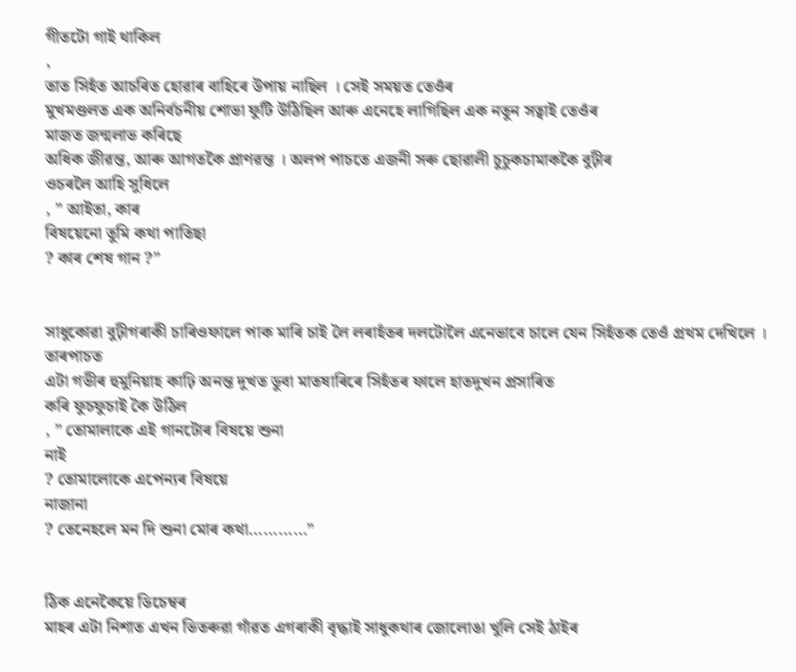গীতটো গাই থাকিল
,
তাত সিহঁত আচৰিত হোৱাৰ বাহিৰে উপায় নাছিল । সেই সময়ত তেওঁৰ
মুখমণ্ডলত এক অনিৰ্বচনীয় শোভা ফুটি উঠিছিল আৰু এনেহে লাগিছিল এক নতুন সত্বাই তেওঁৰ
মাজত জন্মলাভ কৰিছে
অধিক জীৱন্ত, আৰু আগতকৈ প্ৰাণৱন্ত । অলপ পাচতে এজনী সৰু ছোৱালী চুচুকচামাককৈ বুঢ়ীৰ
ওচৰলৈ আহি সুধিলে
, ” আইতা, কাৰ
বিষয়েনো তুমি কথা পাতিছা
? কাৰ শেষ গান ?”


সাধুকোৱা বুঢ়ীগৰাকী চাৰিওফালে পাক মাৰি চাই লৈ লৰাহঁতৰ দলটোলৈ এনেভাবে চালে যেন সিহঁতক তেওঁ প্ৰথম দেখিলে । তাৰপাচত
এটা গভীৰ হুমুনিয়াহ কাঢ়ি অনন্ত দুখত ডুবা মাতষাৰিৰে সিহঁতৰ ফালে হাতদুখন প্ৰসাৰিত
কৰি ফুচফুচাই কৈ উঠিল
, ” তোমালাকে এই গানটোৰ বিষয়ে শুনা
নাই
? তোমালোকে এপেন্যৰ বিষয়ে
নাজানা
? তেনেহলে মন দি শুনা মোৰ কথা…………”


ঠিক এনেকৈয়ে ডিচেম্বৰ
মাহৰ এটা নিশাত এখন ভিতৰুৱা গাঁৱত এগৰাকী বৃদ্ধাই সাধুকথাৰ জোলোঙা খুলি সেই ঠাইৰ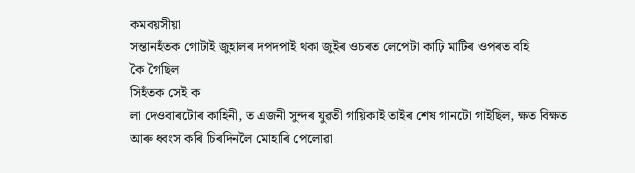কমবয়সীয়া
সন্তানহঁতক গোটাই জুহালৰ দপদপাই থকা জুইৰ ওচৰত লেপেটা কাঢ়ি মাটিৰ ওপৰত বহি
কৈ গৈছিল
সিহঁতক সেই ক
লা দেওবাৰটোৰ কাহিনী, ত এজনী সুন্দৰ যুৱতী গায়িকাই তাইৰ শেষ গানটো গাইছিল, ক্ষত বিক্ষত আৰু ধ্বংস কৰি চিৰদিনলৈ মোহাৰি পেলোৱা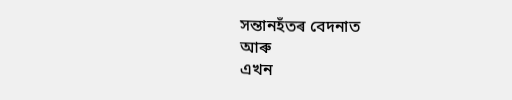সন্তানহঁতৰ বেদনাত
আৰু
এখন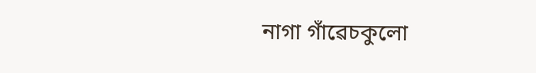নাগা গাঁৱেচকুলো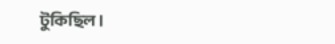টুকিছিল ।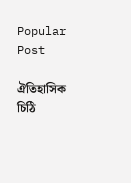Popular Post

ঐতিহাসিক চিঠি